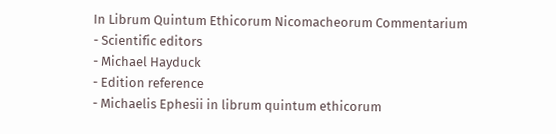In Librum Quintum Ethicorum Nicomacheorum Commentarium
- Scientific editors
- Michael Hayduck
- Edition reference
- Michaelis Ephesii in librum quintum ethicorum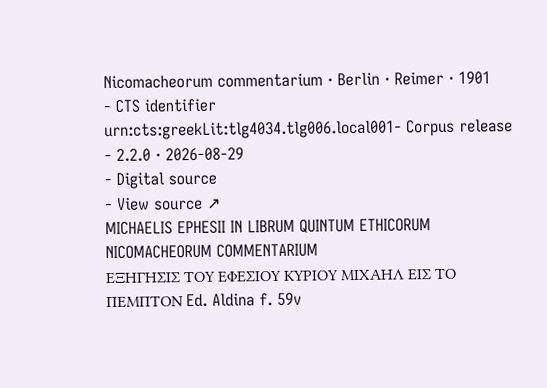Nicomacheorum commentarium · Berlin · Reimer · 1901
- CTS identifier
urn:cts:greekLit:tlg4034.tlg006.local001- Corpus release
- 2.2.0 · 2026-08-29
- Digital source
- View source ↗
MICHAELIS EPHESII IN LIBRUM QUINTUM ETHICORUM NICOMACHEORUM COMMENTARIUM
ΕΞΗΓΗΣΙΣ ΤΟΥ ΕΦΕΣΙΟΥ ΚΥΡΙΟΥ ΜΙΧΑΗΛ ΕΙΣ ΤΟ ΠΕΜΠΤΟΝ Ed. Aldina f. 59v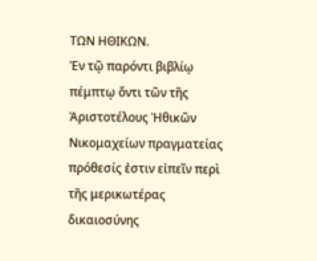ΤΩΝ ΗΘΙΚΩΝ.
Ἐν τῷ παρόντι βιβλίῳ πέμπτῳ ὄντι τῶν τῆς Ἀριστοτέλους Ἠθικῶν Νικομαχείων πραγματείας πρόθεσίς ἐστιν εἰπεῖν περὶ τῆς μερικωτέρας δικαιοσύνης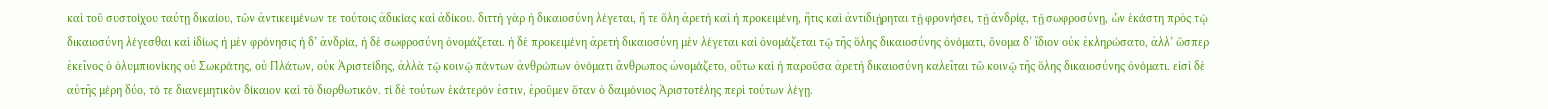καὶ τοῦ συστοίχου ταύτῃ δικαίου, τῶν ἀντικειμένων τε τούτοις ἀδικίας καὶ ἀδίκου. διττὴ γὰρ ἡ δικαιοσύνη λέγεται, ἥ τε ὅλη ἀρετὴ καὶ ἡ προκειμένη, ἥτις καὶ ἀντιδιῄρηται τῇ φρονήσει, τῇ ἀνδρίᾳ, τῇ σωφροσύνῃ, ὧν ἑκάστη πρὸς τῷ δικαιοσύνη λέγεσθαι καὶ ἰδίως ἡ μὲν φρόνησις ἡ δ’ ἀνδρία, ἡ δὲ σωφροσύνη ὀνομάζεται. ἡ δὲ προκειμένη ἀρετὴ δικαιοσύνη μὲν λέγεται καὶ ὀνομάζεται τῷ τῆς ὅλης δικαιοσύνης ὀνόματι, ὄνομα δ’ ἴδιον οὐκ ἐκληρώσατο, ἀλλ’ ὥσπερ ἐκεῖνος ὁ ὀλυμπιονίκης οὐ Σωκράτης, οὐ Πλάτων, οὐκ Ἀριστείδης, ἀλλὰ τῷ κοινῷ πάντων ἀνθρώπων ὀνόματι ἄνθρωπος ὠνομάζετο, οὕτω καὶ ἡ παροῦσα ἀρετὴ δικαιοσύνη καλεῖται τῶ κοινῷ τῆς ὅλης δικαιοσύνης ὀνόματι. εἰσὶ δὲ αὐτῆς μέρη δύο, τό τε διανεμητικὸν δίκαιον καὶ τὸ διορθωτικόν. τί δὲ τούτων ἑκάτερόν ἐστιν, ἐροῦμεν ὅταν ὁ δαιμόνιος Ἀριστοτέλης περὶ τούτων λέγῃ.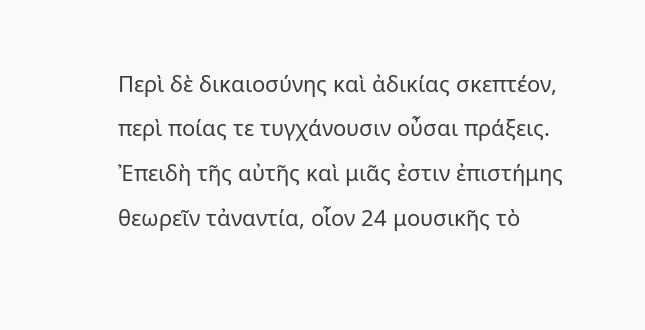Περὶ δὲ δικαιοσύνης καὶ ἀδικίας σκεπτέον, περὶ ποίας τε τυγχάνουσιν οὖσαι πράξεις.
Ἐπειδὴ τῆς αὐτῆς καὶ μιᾶς ἐστιν ἐπιστήμης θεωρεῖν τἀναντία, οἷον 24 μουσικῆς τὸ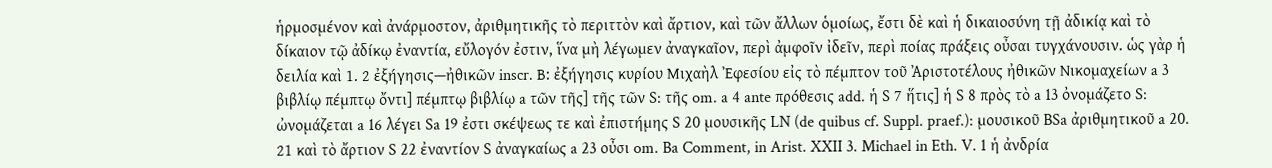ἡρμοσμένον καὶ ἀνάρμοστον, ἀριθμητικῆς τὸ περιττὸν καὶ ἄρτιον, καὶ τῶν ἄλλων ὁμοίως, ἔστι δὲ καὶ ἡ δικαιοσύνη τῇ ἀδικίᾳ καὶ τὸ δίκαιον τῷ ἀδίκῳ ἐναντία, εὔλογόν ἐστιν, ἵνα μὴ λέγωμεν ἀναγκαῖον, περὶ ἀμφοῖν ἰδεῖν, περὶ ποίας πράξεις οὖσαι τυγχάνουσιν. ὡς γὰρ ἡ δειλία καὶ 1. 2 ἐξήγησις—ἠθικῶν inscr. Β: ἐξήγησις κυρίου Μιχαὴλ Ἐφεσίου εἰς τὸ πέμπτον τοῦ Ἀριστοτέλους ἠθικῶν Νικομαχείων a 3 βιβλίῳ πέμπτῳ ὄντι] πέμπτῳ βιβλίῳ a τῶν τῆς] τῆς τῶν S: τῆς om. a 4 ante πρόθεσις add. ἡ S 7 ἥτις] ἡ S 8 πρὸς τὸ a 13 ὀνομάζετο S: ὠνομάζεται a 16 λέγει Sa 19 ἐστι σκέψεως τε καὶ ἐπιστήμης S 20 μουσικῆς LN (de quibus cf. Suppl. praef.): μουσικοῦ BSa ἀριθμητικοῦ a 20. 21 καὶ τὸ ἄρτιον S 22 ἐναντίον S ἀναγκαίως a 23 οὖσι om. Ba Comment, in Arist. XXII 3. Michael in Eth. V. 1 ἡ ἀνδρία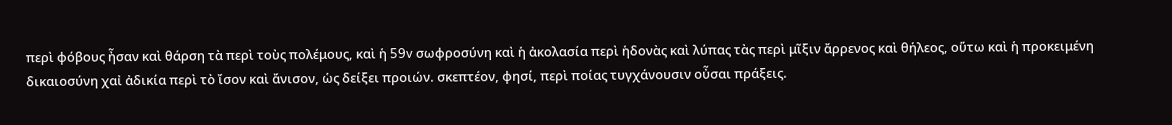περὶ φόβους ἦσαν καὶ θάρση τὰ περὶ τοὺς πολέμους, καὶ ἡ 59v σωφροσύνη καὶ ἡ ἀκολασία περὶ ἡδονὰς καὶ λύπας τὰς περὶ μῖξιν ἄρρενος καὶ θήλεος, οὕτω καὶ ἡ προκειμένη δικαιοσύνη χαἰ ἀδικία περὶ τὸ ἴσον καὶ ἄνισον, ὡς δείξει προιών. σκεπτέον, φησί, περὶ ποίας τυγχάνουσιν οὖσαι πράξεις.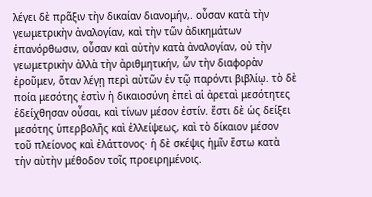λέγει δὲ πρᾶξιν τὴν δικαίαν διανομήν,. οὖσαν κατὰ τὴν γεωμετρικὴν ἀναλογίαν, καὶ τὴν τῶν ἀδικημάτων ἐπανόρθωσιν, οὖσαν καὶ αὐτὴν κατὰ ἀναλογίαν, οὐ τὴν γεωμετρικὴν ἀλλὰ τὴν ἀριθμητικήν, ὧν τὴν διαφορὰν ἐροῦμεν, ὅταν λέγῃ περὶ αὐτῶν ἐν τῷ παρόντι βιβλίῳ. τὸ δὲ ποία μεσότης ἐστὶν ἡ δικαιοσύνη ἐπεὶ αἱ ἀρεταὶ μεσότητες ἐδείχθησαν οὖσαι, καὶ τίνων μέσον ἐστίν. ἔστι δὲ ὡς δείξει μεσότης ὑπερβολῆς καὶ ἐλλείψεως, καὶ τὸ δίκαιον μέσον τοῦ πλείονος καὶ ἐλάττονος· ἡ δὲ σκέψις ἡμῖν ἔστω κατὰ τἡν αὐτὴν μέθοδον τοῖς προειρημένοις.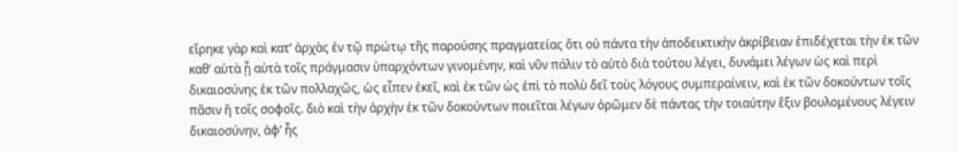εἴρηκε γὰρ καὶ κατ’ ἀρχὰς ἐν τῷ πρώτῳ τῆς παρούσης πραγματείας ὅτι οὐ πάντα τὴν ἀποδεικτικὴν ἀκρίβειαν ἐπιδέχεται τὴν ἐκ τῶν καθ’ αὑτὰ ᾗ αὐτὰ τοῖς πράγμασιν ὑπαρχόντων γινομένην, καὶ νῦν πάλιν τὸ αὐτὸ διὰ τούτου λέγει, δυνάμει λέγων ὡς καὶ περὶ δικαιοσύνης ἐκ τῶν πολλαχῶς, ὡς εἶπεν ἐκεῖ, καὶ ἐκ τῶν ὡς ἐπὶ τὸ πολὺ δεῖ τοὺς λόγους συμπεραίνειν, καὶ ἐκ τῶν δοκούντων τοῖς πᾶσιν ἢ τοῖς σοφοῖς. διὸ καὶ τὴν ἀρχὴν ἐκ τῶν δοκούντων ποιεῖται λέγων ὁρῶμεν δὲ πάντας τὴν τοιαύτην ἕξιν βουλομένους λέγειν δικαιοσύνην, ἀφ’ ἧς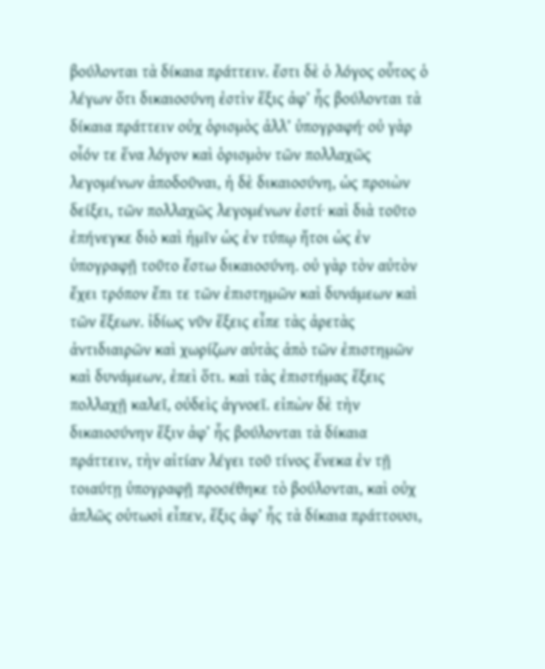βούλονται τὰ δίκαια πράττειν. ἔστι δὲ ὁ λόγος οὗτος ὁ λέγων ὅτι δικαιοσύνη ἐστὶν ἕξις ἀφ’ ἧς βούλονται τὰ δίκαια πράττειν οὐχ ὁρισμὸς ἀλλ’ ὑπογραφή· οὐ γὰρ οἷόν τε ἕνα λόγον καὶ ὁρισμὸν τῶν πολλαχῶς λεγομένων ἀποδοῦναι, ἡ δὲ δικαιοσύνη, ὡς προιὼν δείξει, τῶν πολλαχῶς λεγομένων ἐστί· καὶ διὰ τοῦτο ἐπήνεγκε διὸ καὶ ἡμῖν ὡς ἐν τύπῳ ἤτοι ὡς ἐν ὑπογραφῇ τοῦτο ἔστω δικαιοσύνη. οὐ γὰρ τὸν αὐτὸν ἔχει τρόπον ἔπι τε τῶν ἐπιστημῶν καὶ δυνάμεων καὶ τῶν ἕξεων. ἰδίως νῦν ἕξεις εἶπε τὰς ἀρετὰς ἀντιδιαιρῶν καὶ χωρίζων αὐτὰς ἀπὸ τῶν ἐπιστημῶν καὶ δυνάμεων, ἐπεὶ ὅτι. καὶ τὰς ἐπιστήμας ἕξεις πολλαχῇ καλεῖ, οὐδεὶς ἀγνοεῖ. εἰπὼν δὲ τὴν δικαιοσύνην ἕξιν ἀφ’ ἧς βούλονται τὰ δίκαια πράττειν, τὴν αἰτίαν λέγει τοῦ τίνος ἕνεκα ἐν τῇ τοιαύτῃ ὑπογραφῇ προσέθηκε τὸ βούλονται, καὶ οὐχ ἁπλῶς οὑτωσὶ εἶπεν, ἕξις ἀφ’ ἧς τὰ δίκαια πράττουσι,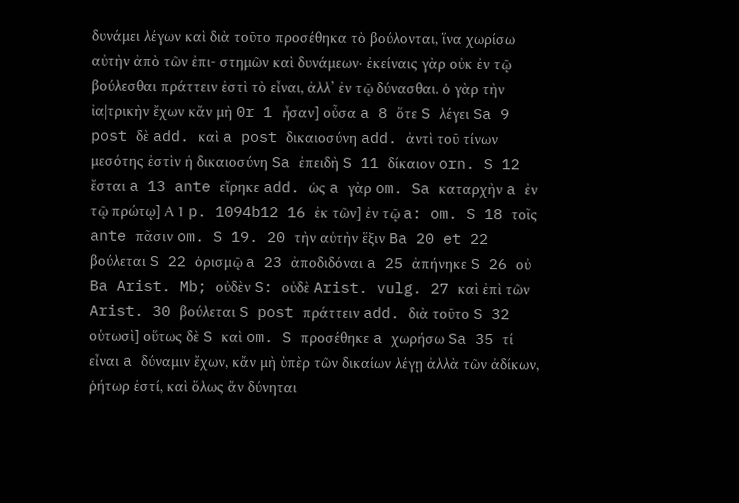δυνάμει λέγων καὶ διὰ τοῦτο προσέθηκα τὸ βούλονται, ἵνα χωρίσω αὐτὴν ἀπὸ τῶν ἐπι- στημῶν καὶ δυνάμεων· ἐκείναις γὰρ οὐκ ἐν τῷ βούλεσθαι πράττειν ἐστὶ τὸ εἶναι, ἀλλ’ ἐν τῷ δύνασθαι. ὁ γὰρ τὴν ἰα|τρικὴν ἔχων κἄν μὴ 0r 1 ἦσαν] οὖσα a 8 ὅτε S λέγει Sa 9 post δὲ add. καὶ a post δικαιοσύνη add. ἀντὶ τοῦ τίνων μεσότης ἐστὶν ἡ δικαιοσύνη Sa ἐπειδὴ S 11 δίκαιον orn. S 12 ἔσται a 13 ante εἴρηκε add. ὡς a γὰρ om. Sa καταρχὴν a ἐν τῷ πρώτῳ] Α 1 p. 1094b12 16 ἐκ τῶν] ἐν τῷ a: om. S 18 τοῖς ante πᾶσιν om. S 19. 20 τὴν αὐτὴν ἕξιν Ba 20 et 22 βούλεται S 22 ὁρισμῷ a 23 ἀποδιδόναι a 25 ἀπήνηκε S 26 οὐ Ba Arist. Mb; οὐδὲν S: οὐδὲ Arist. vulg. 27 καὶ ἐπὶ τῶν Arist. 30 βούλεται S post πράττειν add. διὰ τοῦτο S 32 οὑτωσὶ] οὕτως δὲ S καὶ om. S προσέθηκε a χωρήσω Sa 35 τί εἶναι a δύναμιν ἔχων, κἄν μὴ ὑπὲρ τῶν δικαίων λέγῃ ἀλλὰ τῶν ἀδίκων, ῥήτωρ ἐστί, καὶ ὅλως ἄν δύνηται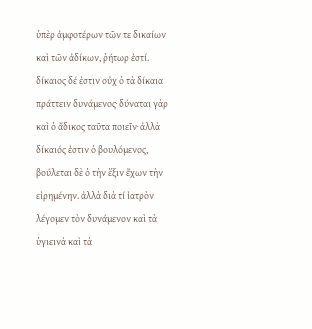ὑπὲρ ἀμφοτέρων τῶν τε δικαίων καὶ τῶν ἀδίκων, ῥήτωρ ἐστί. δίκαιος δέ ἐστιν οὐχ ὁ τὰ δίκαια πράττειν δυνάμενος· δύναται γὰρ καὶ ὁ ἄδικος ταῦτα ποιεῖν· ἀλλὰ δίκαιός ἐστιν ὁ βουλόμενος, βούλεται δὲ ὁ τὴν ἕξιν ἔχων τὴν εἰρημένην. ἀλλὰ διὰ τί ἰατρὸν λέγομεν τὸν δυνάμενον καὶ τὰ ὑγιεινὰ καὶ τὰ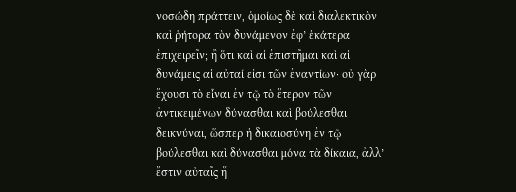νοσώδη πράττειν, ὁμοίως δὲ καὶ διαλεκτικὸν καὶ ῥήτορα τὸν δυνάμενον ἐφ’ ἑκάτερα ἐπιχειρεῖν; ἢ ὅτι καὶ αἱ ἐπιστῆμαι καὶ αἱ δυνάμεις αἱ αὐταί εἰσι τῶν ἐναντίων· οὐ γὰρ ἔχουσι τὸ εἷναι ἐν τῷ τὸ ἕτερον τῶν ἀντικειμένων δύνασθαι καὶ βούλεσθαι δεικνύναι, ὥσπερ ἡ δικαιοσύνη ἐν τῷ βούλεσθαι καὶ δύνασθαι μόνα τὰ δίκαια, ἀλλ’ ἔστιν αὐταῖς ἥ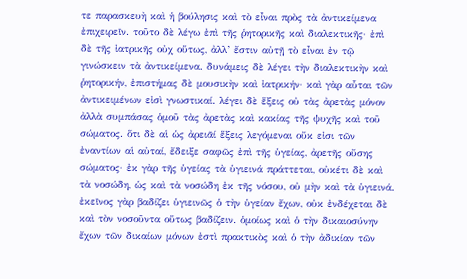τε παρασκευὴ καὶ ἡ βούλησις καὶ τὸ εἶναι πρὸς τὰ ἀντικείμενα ἐπιχειρεῖν. τοῦτο δὲ λέγω ἐπὶ τῆς ῥητορικῆς καὶ διαλεκτικῆς· ἐπὶ δὲ τῆς ἰατρικῆς οὐχ οὕτως, ἀλλ’ ἔστιν αὐτῇ τὸ εἶναι ἐν τῷ γινώσκειν τὰ ἀντικείμενα. δυνάμεις δὲ λέγει τὴν διαλεκτικὴν καὶ ῥητορικήν, ἐπιστήμας δὲ μουσικὴν καὶ ἰατρικήν· καὶ γὰρ αὗται τῶν ἀντικειμένων εἰσὶ γνωστικαί. λέγει δὲ ἕξεις οὐ τὰς ἀρετὰς μόνον ἀλλὰ συμπάσας ὁμοῦ τὰς ἀρετὰς καὶ κακίας τῆς ψυχῆς καὶ τοῦ σώματος. ὅτι δὲ αἱ ὡς ἀρειᾶί ἕξεις λεγόμεναι οὔκ εἰσι τῶν ἐναντίων αἱ αὐταί, ἔδειξε σαφῶς ἐπὶ τῆς ὑγείας, ἀρετῆς οὔσης σώματος· ἐκ γὰρ τῆς ὑγείας τὰ ὑγιεινά πράττεται, οὐκέτι δὲ καὶ τὰ νοσώδη, ὡς καὶ τὰ νοσώδη ἐκ τῆς νόσου, οὐ μὴν καὶ τὰ ὑγιεινά. ἐκεῖνος γὰρ βαδίζει ὑγιεινῶς ὁ τὴν ὑγείαν ἔχων, οὐκ ἐνδέχεται δὲ καὶ τὸν νοσοῦντα οὕτως βαδίζειν. ὁμοίως καὶ ὁ τὴν δικαιοσύνην ἔχων τῶν δικαίων μόνων ἐστὶ πρακτικὸς καὶ ὁ τὴν ἀδικίαν τῶν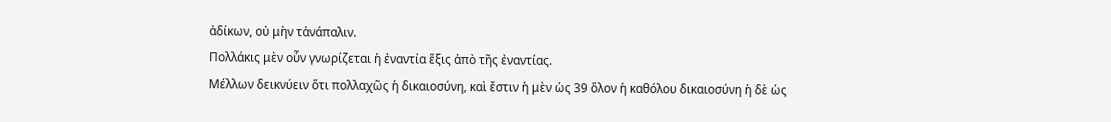ἀδίκων, οὐ μὴν τἀνάπαλιν.
Πολλάκις μὲν οὗν γνωρίζεται ἡ ἐναντία ἕξις ἀπὸ τῆς ἐναντίας.
Μέλλων δεικνύειν ὅτι πολλαχῶς ἡ δικαιοσύνη, καὶ ἔστιν ἡ μὲν ὡς 39 ὅλον ἡ καθόλου δικαιοσύνη ἡ δὲ ὡς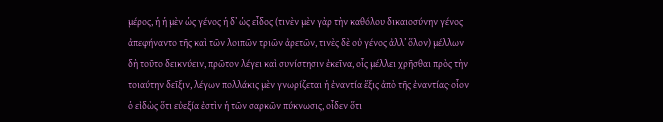μέρος, ἡ ἡ μὲν ὡς γένος ἡ δ’ ὡς εἶδος (τινὲν μὲν γὰρ τὴν καθόλου δικαιοσύνην γένος ἀπεφήναντο τῆς καὶ τῶν λοιπῶν τριῶν ἀρετῶν, τινὲς δὲ οὐ γένος ἀλλ’ ὅλον) μέλλων δὴ τοῦτο δεικνύειν, πρῶτον λέγει καὶ συνίστησιν ἐκεῖνα, οἷς μέλλει χρῆσθαι πρὸς τὴν τοιαύτην δεῖξιν, λέγων πολλάκις μὲν γνωρίζεται ἡ ἐναντία ἕξις ἀπὸ τῆς ἐναντίας· οἷον ὁ εἰδὼς ὅτι εὐεξία ἐστὶν ἡ τῶν σαρκῶν πύκνωσις, οἶδεν ὅτι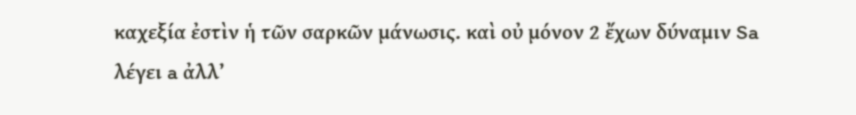καχεξία ἐστὶν ἡ τῶν σαρκῶν μάνωσις. καὶ οὐ μόνον 2 ἔχων δύναμιν Sa λέγει a ἀλλ’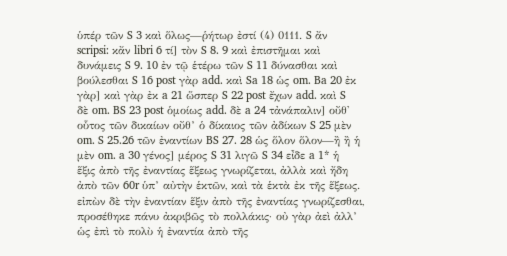ὑπέρ τῶν S 3 καὶ ὅλως—ῥήτωρ ἐστί (4) 0111. S ἄν scripsi: κἄν libri 6 τί] τὸν S 8. 9 καὶ ἐπιστῆμαι καὶ δυνάμεις S 9. 10 ἐν τῷ ἑτέρω τῶν S 11 δύνασθαι καὶ βούλεσθαι S 16 post γὰρ add. καὶ Sa 18 ὡς om. Ba 20 ἐκ γὰρ] καὶ γὰρ ἐκ a 21 ὥσπερ S 22 post ἔχων add. καὶ S δὲ om. BS 23 post ὁμοίως add. δὲ a 24 τἀνάπαλιν] οὔθ' οὗτος τῶν δικαίων οὔθ’ ὁ δίκαιος τῶν ἀδίκων S 25 μὲν om. S 25.26 τῶν ἐναντίων BS 27. 28 ὡς ὅλον ὅλον—ἢ ἢ ἡ μὲν om. a 30 γένος] μέρος S 31 λιγῶ S 34 εἶδε a 1* ἡ ἕξις ἀπὸ τῆς ἐναντίας ἕξεως γνωρίζεται, ἀλλὰ καὶ ἤδη ἀπὸ τῶν 60r ὑπ’ αὐτὴν ἑκτῶν, καὶ τὰ ἑκτὰ ἐκ τῆς ἕξεως. εἰπὼν δὲ τὴν ἐναντίαν ἕξιν ἀπὸ τῆς ἐναντίας γνωρίζεσθαι, προσέθηκε πάνυ ἀκριβῶς τὸ πολλάκις· οὐ γὰρ ἀεὶ ἀλλ’ ὡς ἐπὶ τὸ πολὺ ἡ ἐναντία ἀπὸ τῆς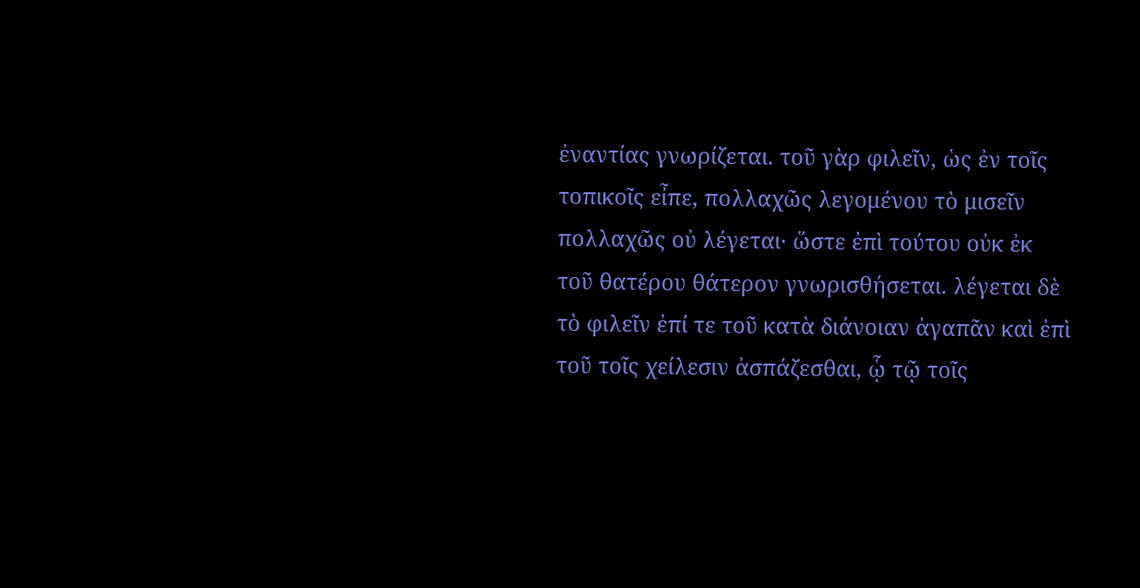ἐναντίας γνωρίζεται. τοῦ γὰρ φιλεῖν, ὡς ἐν τοῖς τοπικοῖς εἶπε, πολλαχῶς λεγομένου τὸ μισεῖν πολλαχῶς οὐ λέγεται· ὥστε ἐπὶ τούτου οὐκ ἐκ τοῦ θατέρου θάτερον γνωρισθήσεται. λέγεται δὲ τὸ φιλεῖν ἐπί τε τοῦ κατὰ διάνοιαν ἀγαπᾶν καὶ ἐπὶ τοῦ τοῖς χείλεσιν ἀσπάζεσθαι, ᾧ τῷ τοῖς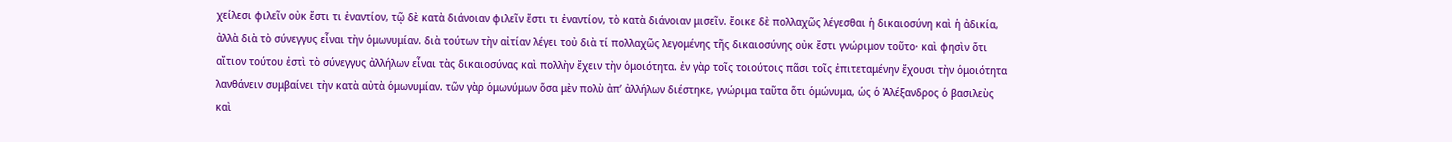χείλεσι φιλεῖν οὐκ ἔστι τι ἐναντίον, τῷ δὲ κατὰ διάνοιαν φιλεῖν ἔστι τι ἐναντίον, τὸ κατὰ διάνοιαν μισεῖν. ἔοικε δὲ πολλαχῶς λέγεσθαι ἡ δικαιοσύνη καὶ ἡ ἀδικία, ἀλλὰ διὰ τὸ σύνεγγυς εἶναι τὴν ὁμωνυμίαν. διὰ τούτων τὴν αἰτίαν λέγει τοὐ διὰ τί πολλαχῶς λεγομένης τῆς δικαιοσύνης οὐκ ἔστι γνώριμον τοῦτο· καὶ φησὶν ὅτι αἴτιον τούτου ἐστὶ τὸ σύνεγγυς ἀλλήλων εἶναι τὰς δικαιοσύνας καὶ πολλὴν ἔχειν τὴν ὁμοιότητα. ἐν γὰρ τοῖς τοιούτοις πᾶσι τοῖς ἐπιτεταμένην ἔχουσι τὴν ὁμοιότητα λανθάνειν συμβαίνει τὴν κατὰ αὐτὰ ὁμωνυμίαν. τῶν γὰρ ὁμωνύμων ὅσα μὲν πολὺ ἀπ’ ἀλλήλων διέστηκε, γνώριμα ταῦτα ὅτι ὁμώνυμα, ὡς ὁ Ἀλέξανδρος ὁ βασιλεὺς καὶ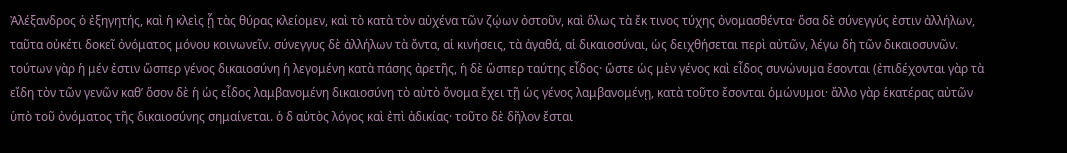Ἀλέξανδρος ὁ ἐξηγητής, καὶ ἡ κλεὶς ᾗ τὰς θύρας κλείομεν, καὶ τὸ κατὰ τὸν αὐχένα τῶν ζῴων ὀστοῦν, καὶ ὅλως τὰ ἔκ τινος τύχης ὀνομασθέντα· ὅσα δὲ σύνεγγύς ἐστιν ἀλλήλων, ταῦτα οὐκέτι δοκεῖ ὀνόματος μόνου κοινωνεῖν. σύνεγγυς δὲ ἀλλήλων τὰ ὄντα, αἱ κινήσεις, τὰ ἀγαθά, αἱ δικαιοσύναι, ὡς δειχθήσεται περὶ αὐτῶν, λέγω δὴ τῶν δικαιοσυνῶν. τούτων γὰρ ἡ μέν ἐστιν ὥσπερ γένος δικαιοσύνη ἡ λεγομένη κατὰ πάσης ἀρετῆς, ἡ δὲ ὥσπερ ταύτης εἶδος· ὥστε ὡς μὲν γένος καὶ εἶδος συνώνυμα ἔσονται (ἐπιδέχονται γὰρ τὰ εἴδη τὸν τῶν γενῶν καθ’ ὅσον δὲ ἡ ὡς εἶδος λαμβανομένη δικαιοσύνη τὸ αὐτὸ ὄνομα ἔχει τῇ ὡς γένος λαμβανομένῃ, κατὰ τοῦτο ἔσονται ὁμώνυμοι· ἄλλο γὰρ ἑκατέρας αὐτῶν ὑπὸ τοῦ ὀνόματος τῆς δικαιοσύνης σημαίνεται. ὁ δ αὐτὸς λόγος καὶ ἐπὶ ἀδικίας· τοῦτο δὲ δῆλον ἔσται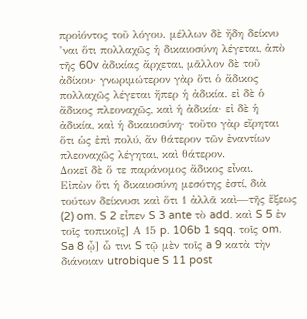προἰόντος τοῦ λόγου. μέλλων δὲ ἤδη δείκνυ ’ναι ὅτι πολλαχῶς ἡ δικαιοσύνη λέγεται, ἀπὸ τῆς 60v ἀδικίας ἄρχεται, μᾶλλον δὲ τοῦ ἀδίκου· γνωριμώτερον γὰρ ὅτι ὁ ἄδικος πολλαχῶς λέγεται ἤπερ ἡ ἀδικία. εἰ δὲ ὁ ἄδικος πλεοναχῶς, καὶ ἡ ἀδικία· εἰ δὲ ἡ ἀδικία, καὶ ἡ δικαιοσύνη· τοῦτο γὰρ εἴρηται ὅτι ὡς ἐπὶ πολύ, ἄν θάτερον τῶν ἐναντίων πλεοναχῶς λέγηται, καὶ θάτερον.
Δοκεῖ δὲ ὅ τε παράνομος ἄδικος εἶναι.
Εἰπὼν ὅτι ἡ δικαιοσύνη μεσότης ἐστί, διὰ τούτων δείκνυσι καὶ ὅτι 1 ἀλλᾶ καὶ—τῆς ἕξεως (2) om. S 2 εἶπεν S 3 ante τὸ add. καὶ S 5 ἐν τοῖς τοπικοῖς] Α 15 p. 106b 1 sqq. τοῖς om. Sa 8 ᾦ] ὧ τινι S τῷ μὲν τοῖς a 9 κατὰ τὴν διάνοιαν utrobique S 11 post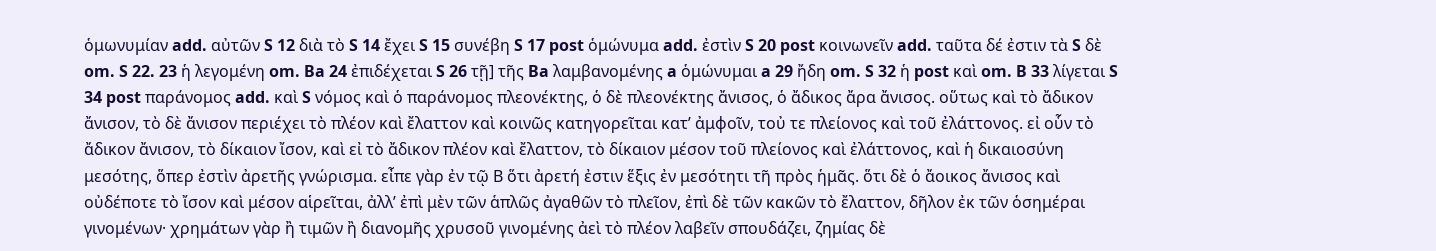ὁμωνυμίαν add. αὐτῶν S 12 διὰ τὸ S 14 ἔχει S 15 συνέβη S 17 post ὁμώνυμα add. ἐστὶν S 20 post κοινωνεῖν add. ταῦτα δέ ἐστιν τὰ S δὲ om. S 22. 23 ἡ λεγομένη om. Ba 24 ἐπιδέχεται S 26 τῇ] τῆς Ba λαμβανομένης a ὁμώνυμαι a 29 ἤδη om. S 32 ἡ post καὶ om. B 33 λίγεται S 34 post παράνομος add. καὶ S νόμος καὶ ὁ παράνομος πλεονέκτης, ὁ δὲ πλεονέκτης ἄνισος, ὁ ἄδικος ἄρα ἄνισος. οὕτως καὶ τὸ ἄδικον ἄνισον, τὸ δὲ ἄνισον περιέχει τὸ πλέον καὶ ἔλαττον καὶ κοινῶς κατηγορεῖται κατ’ ἀμφοῖν, τοὐ τε πλείονος καὶ τοῦ ἐλάττονος. εἰ οὗν τὸ ἄδικον ἄνισον, τὸ δίκαιον ἴσον, καὶ εἰ τὸ ἄδικον πλέον καὶ ἔλαττον, τὸ δίκαιον μέσον τοῦ πλείονος καὶ ἐλάττονος, καὶ ἡ δικαιοσύνη μεσότης, ὅπερ ἐστὶν ἀρετῆς γνώρισμα. εἶπε γὰρ ἐν τῷ Β ὅτι ἀρετή ἐστιν ἕξις ἐν μεσότητι τῆ πρὸς ἡμᾶς. ὅτι δὲ ὁ ἄοικος ἄνισος καὶ οὐδέποτε τὸ ἴσον καὶ μέσον αἱρεῖται, ἀλλ’ ἐπὶ μὲν τῶν ἁπλῶς ἀγαθῶν τὸ πλεῖον, ἐπὶ δὲ τῶν κακῶν τὸ ἔλαττον, δῆλον ἐκ τῶν ὁσημέραι γινομένων· χρημάτων γὰρ ἢ τιμῶν ἢ διανομῆς χρυσοῦ γινομένης ἀεὶ τὸ πλέον λαβεῖν σπουδάζει, ζημίας δὲ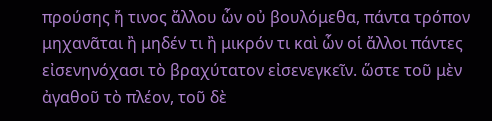προύσης ἤ τινος ἄλλου ὧν οὐ βουλόμεθα, πάντα τρόπον μηχανᾶται ἢ μηδέν τι ἢ μικρόν τι καὶ ὧν οἱ ἄλλοι πάντες εἰσενηνόχασι τὸ βραχύτατον εἰσενεγκεῖν. ὥστε τοῦ μὲν ἀγαθοῦ τὸ πλέον, τοῦ δὲ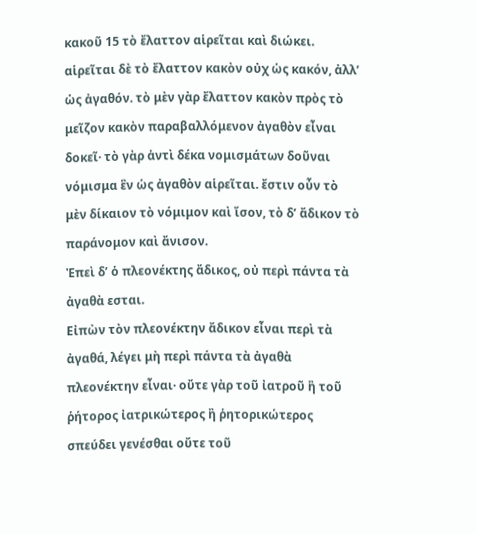κακοῦ 15 τὸ ἔλαττον αἱρεῖται καὶ διώκει. αἱρεῖται δὲ τὸ ἔλαττον κακὸν οὐχ ὡς κακόν, ἀλλ’ ὡς ἀγαθόν. τὸ μὲν γὰρ ἔλαττον κακὸν πρὸς τὸ μεῖζον κακὸν παραβαλλόμενον ἀγαθὸν εἶναι δοκεῖ· τὸ γὰρ ἀντὶ δέκα νομισμάτων δοῦναι νόμισμα ἓν ὡς ἀγαθὸν αἱρεῖται. ἔστιν οὖν τὸ μὲν δίκαιον τὸ νόμιμον καὶ ἴσον, τὸ δ’ ἄδικον τὸ παράνομον καὶ ἄνισον.
Ἐπεὶ δ’ ὁ πλεονέκτης ἄδικος, οὐ περὶ πάντα τὰ ἀγαθὰ εσται.
Εἰπὼν τὸν πλεονέκτην ἄδικον εἶναι περὶ τὰ ἀγαθά, λέγει μὴ περὶ πάντα τὰ ἀγαθὰ πλεονέκτην εἶναι· οὔτε γὰρ τοῦ ἰατροῦ ἢ τοῦ ῥήτορος ἰατρικώτερος ἢ ῥητορικώτερος σπεύδει γενέσθαι οὔτε τοῦ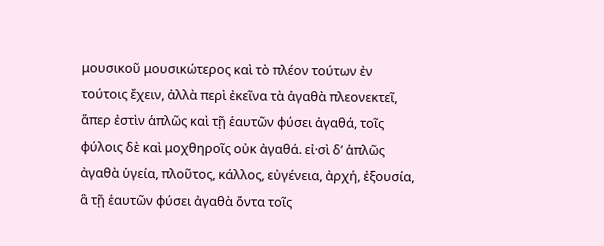μουσικοῦ μουσικώτερος καὶ τὸ πλέον τούτων ἐν τούτοις ἔχειν, ἀλλὰ περὶ ἐκεῖνα τὰ ἀγαθὰ πλεονεκτεῖ, ἅπερ ἐστὶν ἁπλῶς καὶ τῇ ἑαυτῶν φύσει ἀγαθά, τοῖς φύλοις δὲ καὶ μοχθηροῖς οὐκ ἀγαθά. εἰ·σὶ δ’ ἁπλῶς ἀγαθὰ ὑγεία, πλοῦτος, κάλλος, εὐγένεια, ἀρχή, ἐξουσία, ἃ τῇ ἑαυτῶν φύσει ἀγαθὰ ὄντα τοῖς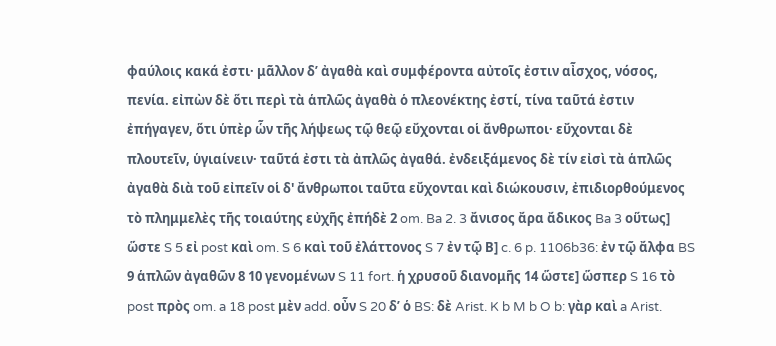φαύλοις κακά ἐστι· μᾶλλον δ’ ἀγαθὰ καὶ συμφέροντα αὐτοῖς ἐστιν αἶσχος, νόσος, πενία. εἰπὼν δὲ ὅτι περὶ τὰ ἁπλῶς ἀγαθὰ ὁ πλεονέκτης ἐστί, τίνα ταῦτά ἐστιν ἐπήγαγεν, ὅτι ὑπὲρ ὧν τῆς λήψεως τῷ θεῷ εὔχονται οἱ ἄνθρωποι· εὔχονται δὲ πλουτεῖν, ὑγιαίνειν· ταῦτά ἐστι τὰ ἀπλῶς ἀγαθά. ἐνδειξάμενος δὲ τίν εἰσὶ τὰ ἁπλῶς ἀγαθὰ διὰ τοῦ εἰπεῖν οἱ δ' ἄνθρωποι ταῦτα εὔχονται καὶ διώκουσιν, ἐπιδιορθούμενος τὸ πλημμελὲς τῆς τοιαύτης εὐχῆς ἐπήδὲ 2 om. Ba 2. 3 ἄνισος ἄρα ἄδικος Ba 3 οὕτως] ὥστε S 5 εἰ post καὶ om. S 6 καὶ τοῦ ἐλάττονος S 7 ἐν τῷ Β] c. 6 p. 1106b36: ἐν τῷ ἄλφα BS 9 ἁπλῶν ἀγαθῶν 8 10 γενομένων S 11 fort. ἡ χρυσοῦ διανομῆς 14 ὥστε] ὥσπερ S 16 τὸ post πρὸς om. a 18 post μὲν add. οὖν S 20 δ’ ὁ BS: δὲ Arist. K b M b O b: γὰρ καὶ a Arist.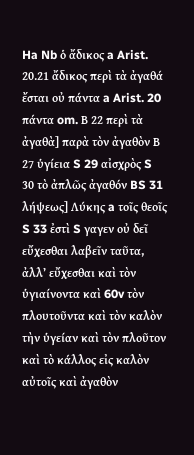Ha Nb ὁ ἄδικος a Arist. 20.21 ἄδικος περὶ τὰ ἀγαθά ἔσται οὐ πάντα a Arist. 20 πάντα om. Β 22 περὶ τὰ ἀγαθὰ] παρὰ τὸν ἀγαθὸν Β 27 ὑγίεια S 29 αἰσχρὸς S 30 τὸ ἀπλῶς ἀγαθόν BS 31 λήψεως] Λύκης a τοῖς θεοῖς S 33 ἐστὶ S γαγεν οὐ δεῖ εὔχεσθαι λαβεῖν ταῦτα, ἀλλ’ εὔχεσθαι καὶ τὸν ὑγιαίνοντα καὶ 60v τὸν πλουτοῦντα καὶ τὸν καλὸν τὴν ὑγείαν καὶ τὸν πλοῦτον καὶ τὸ κάλλος εἰς καλὸν αὐτοῖς καὶ ἀγαθὸν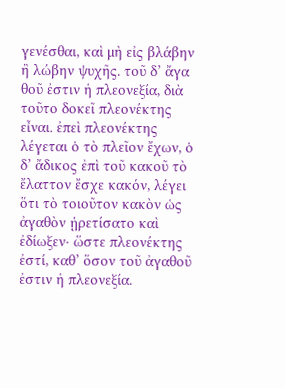γενέσθαι, καὶ μὴ εἰς βλάβην ἢ λώβην ψυχῆς. τοῦ δ’ ἄγα θοῦ ἐστιν ἡ πλεονεξία, διὰ τοῦτο δοκεῖ πλεονέκτης εἶναι. ἐπεὶ πλεονέκτης λέγεται ὁ τὸ πλεῖον ἔχων, ὁ δ’ ἄδικος ἐπὶ τοῦ κακοῦ τὸ ἔλαττον ἔσχε κακόν, λέγει ὅτι τὸ τοιοῦτον κακὸν ὡς ἀγαθὸν ᾑρετίσατο καὶ ἐδίωξεν· ὥστε πλεονέκτης ἐστί, καθ’ ὅσον τοῦ ἀγαθοῦ ἐστιν ἡ πλεονεξία.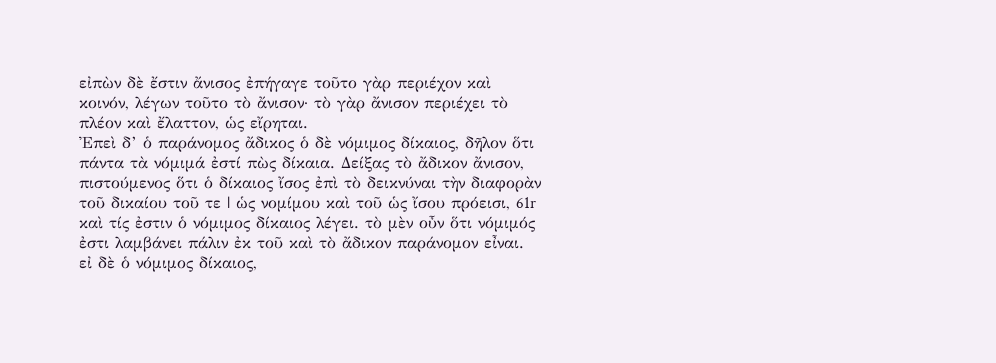εἰπὼν δὲ ἔστιν ἄνισος ἐπήγαγε τοῦτο γὰρ περιέχον καὶ κοινόν, λέγων τοῦτο τὸ ἄνισον· τὸ γὰρ ἄνισον περιέχει τὸ πλέον καὶ ἔλαττον, ὡς εἴρηται.
Ἐπεὶ δ’ ὁ παράνομος ἄδικος ὁ δὲ νόμιμος δίκαιος, δῆλον ὅτι πάντα τὰ νόμιμά ἐστί πὼς δίκαια. Δείξας τὸ ἄδικον ἄνισον, πιστούμενος ὅτι ὁ δίκαιος ἴσος ἐπὶ τὸ δεικνύναι τὴν διαφορὰν τοῦ δικαίου τοῦ τε | ὡς νομίμου καὶ τοῦ ὡς ἴσου πρόεισι, 61r καὶ τίς ἐστιν ὁ νόμιμος δίκαιος λέγει. τὸ μὲν οὖν ὅτι νόμιμός ἐστι λαμβάνει πάλιν ἐκ τοῦ καὶ τὸ ἄδικον παράνομον εἶναι. εἰ δὲ ὁ νόμιμος δίκαιος,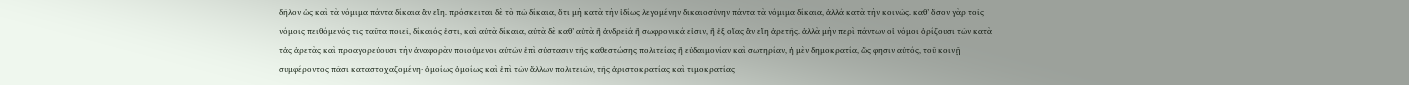δῆλον ὡς καὶ τὰ νόμιμα πάντα δίκαια ἂν εἴη. πρόσκειται δὲ τὸ πῶ δίκαια, ὅτι μὴ κατὰ τὴν ἰδίως λεγομένην δικαιοσύνην πάντα τὰ νόμιμα δίκαια, ἀλλά κατὰ τὴν κοινῶς. καθ’ ὅσον γὰρ τοῖς νόμοις πειθόμενός τις ταῦτα ποιεῖ, δίκαιός ἐστι, καὶ αὐτὰ δίκαια, αὐτὰ δὲ καθ’ αὑτὰ ἢ ἀνδρεῖά ἢ σωφρονικά εἰσιν, ἢ ἐξ οἵας ἂν εἴη ἀρετῆς. ἀλλὰ μὴν περὶ πάντων οἱ νόμοι ὁρίζουσι τῶν κατὰ τἀς ἀρετὰς καὶ προαγορεύουσι τὴν ἀναφορὰν ποιούμενοι αὐτῶν ἐπὶ σύστασιν τῆς καθεστώσης πολιτείας ἢ εὐδαιμονίαν καὶ σωτηρίαν, ἡ μὲν δημοκρατία, ὥς φησιν αὐτός, τοῦ κοινῇ συμφέροντος πᾶσι καταστοχαζομένη· ὁμοίως ὁμοίως καὶ ἐπὶ τῶν ἄλλων πολιτειῶν, τῆς ἀριστοκρατίας καὶ τιμοκρατίας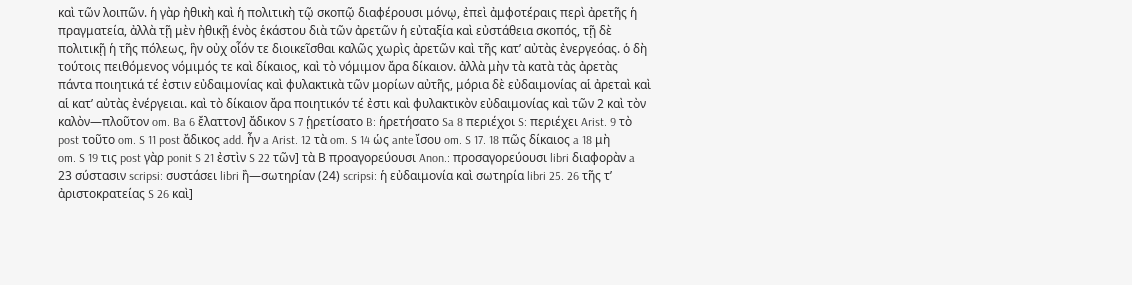καὶ τῶν λοιπῶν. ἡ γὰρ ἠθικὴ καὶ ἡ πολιτικὴ τῷ σκοπῷ διαφέρουσι μόνῳ, ἐπεὶ ἀμφοτέραις περὶ ἀρετῆς ἡ πραγματεία, ἀλλὰ τῇ μὲν ἠθικῇ ἑνὸς ἑκάστου διὰ τῶν ἀρετῶν ἡ εὐταξία καὶ εὐστάθεια σκοπός, τῇ δὲ πολιτικῇ ἡ τῆς πόλεως, ἣν οὐχ οἷόν τε διοικεῖσθαι καλῶς χωρὶς ἀρετῶν καὶ τῆς κατ’ αὐτὰς ἐνεργεόας. ὁ δὴ τούτοις πειθόμενος νόμιμός τε καὶ δίκαιος, καὶ τὸ νόμιμον ἄρα δίκαιον. ἀλλὰ μὴν τὰ κατὰ τἀς ἀρετὰς πάντα ποιητικά τέ ἐστιν εὐδαιμονίας καὶ φυλακτικὰ τῶν μορίων αὐτῆς, μόρια δὲ εὐδαιμονίας αἱ ἀρεταὶ καὶ αἱ κατ’ αὐτὰς ἐνέργειαι. καὶ τὸ δίκαιον ἄρα ποιητικόν τέ ἐστι καὶ φυλακτικὸν εὐδαιμονίας καὶ τῶν 2 καὶ τὸν καλὸν—πλοῦτον om. Ba 6 ἔλαττον] ἄδικον S 7 ᾑρετίσατο B: ἡρετήσατο Sa 8 περιέχοι S: περιέχει Arist. 9 τὸ post τοῦτο om. S 11 post ἄδικος add. ἦν a Arist. 12 τὰ om. S 14 ὡς ante ἴσου om. S 17. 18 πῶς δίκαιος a 18 μὴ om. S 19 τις post γὰρ ponit S 21 ἐστὶν S 22 τῶν] τὰ Β προαγορεύουσι Anon.: προσαγορεύουσι libri διαφορὰν a 23 σύστασιν scripsi: συστάσει libri ἢ—σωτηρίαν (24) scripsi: ἡ εὐδαιμονία καὶ σωτηρία libri 25. 26 τῆς τ’ ἀριστοκρατείας S 26 καὶ]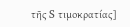τῆς S τιμοκρατίας]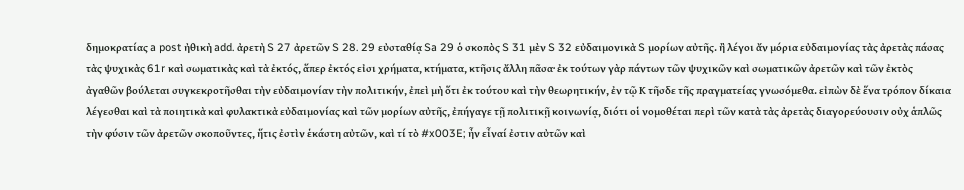δημοκρατίας a post ἠθικὴ add. ἀρετὴ S 27 ἀρετῶν S 28. 29 εὐσταθίᾳ Sa 29 ὁ σκοπὸς S 31 μὲν S 32 εὐδαιμονικὰ S μορίων αὐτῆς. ἢ λέγοι ἄν μόρια εὐδαιμονίας τὰς ἀρετὰς πάσας τὰς ψυχικὰς 61r καὶ σωματικὰς καὶ τὰ ἐκτός, ἅπερ ἐκτός εἰσι χρήματα, κτήματα, κτῆσις ἄλλη πᾶσα· ἐκ τούτων γὰρ πάντων τῶν ψυχικῶν καὶ σωματικῶν ἀρετῶν καὶ τῶν ἐκτὸς ἀγαθῶν βούλεται συγκεκροτῆσθαι τὴν εὐδαιμονίαν τὴν πολιτικήν, ἐπεὶ μὴ ὅτι ἐκ τούτου καὶ τὴν θεωρητικήν, ἐν τῷ Κ τῆσδε τῆς πραγματείας γνωσόμεθα. εἰπὼν δὲ ἕνα τρόπον δίκαια λέγεσθαι καὶ τὰ ποιητικὰ καὶ φυλακτικὰ εὐδαιμονίας καὶ τῶν μορίων αὐτῆς, ἐπήγαγε τῇ πολιτικῇ κοινωνίᾳ, διότι οἱ νομοθέται περὶ τῶν κατὰ τὰς ἀρετὰς διαγορεύουσιν οὐχ ἁπλῶς τὴν φύσιν τῶν ἀρετῶν σκοποῦντες, ἥτις ἐστὶν ἑκάστη αὐτῶν, καὶ τί τὸ #x003E; ἦν εἶναί ἐστιν αὐτῶν καὶ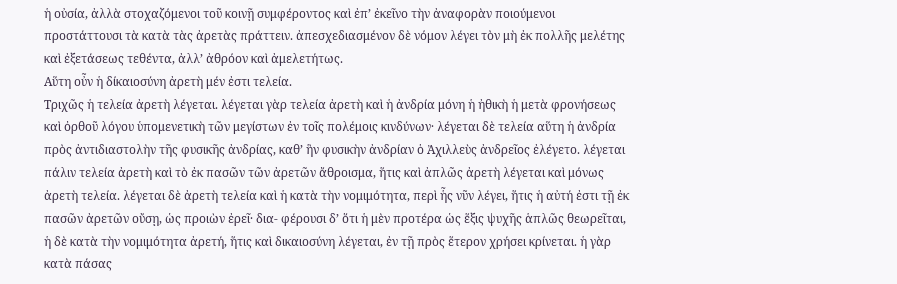ἡ οὐσία, ἀλλὰ στοχαζόμενοι τοῦ κοινῇ συμφέροντος καὶ ἐπ’ ἐκεῖνο τὴν ἀναφορὰν ποιούμενοι προστάττουσι τὰ κατὰ τὰς ἀρετὰς πράττειν. ἀπεσχεδιασμένον δὲ νόμον λέγει τὸν μὴ ἐκ πολλῆς μελέτης καὶ ἐξετάσεως τεθέντα, ἀλλ’ ἀθρόον καὶ ἀμελετήτως.
Αὕτη οὖν ἡ δίκαιοσύνη ἀρετὴ μέν ἐστι τελεία.
Τριχῶς ἡ τελεία ἀρετὴ λέγεται. λέγεται γὰρ τελεία ἀρετὴ καὶ ἡ ἀνδρία μόνη ἡ ἠθικὴ ἡ μετὰ φρονήσεως καὶ ὀρθοῦ λόγου ὑπομενετικὴ τῶν μεγίστων ἐν τοῖς πολέμοις κινδύνων· λέγεται δὲ τελεία αὕτη ἡ ἀνδρία πρὸς ἀντιδιαστολὴν τῆς φυσικῆς ἀνδρίας, καθ’ ἣν φυσικὴν ἀνδρίαν ὁ Ἀχιλλεὺς ἀνδρεῖος ἐλέγετο. λέγεται πάλιν τελεία ἀρετὴ καὶ τὸ ἐκ πασῶν τῶν ἀρετῶν ἄθροισμα, ἥτις καὶ ἀπλῶς ἀρετὴ λέγεται καὶ μόνως ἀρετὴ τελεία. λέγεται δὲ ἀρετὴ τελεία καὶ ἡ κατὰ τὴν νομιμότητα, περὶ ἧς νῦν λέγει, ἥτις ἡ αὐτή ἐστι τῇ ἐκ πασῶν ἀρετῶν οὔσῃ, ὡς προιὼν ἐρεῖ· δια- φέρουσι δ’ ὅτι ἡ μὲν προτέρα ὡς ἕξις ψυχῆς ἁπλῶς θεωρεῖται, ἡ δὲ κατὰ τὴν νομιμότητα ἀρετή, ἥτις καὶ δικαιοσύνη λέγεται, ἐν τῇ πρὸς ἕτερον χρήσει κρίνεται. ἡ γὰρ κατὰ πάσας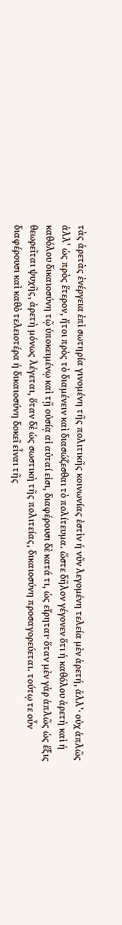τὰς ἀρετὰς ἐνέργεια ἐπὶ σωτηρία γινομένη τῆς πολιτικῆς κοινωνίας ἐστὶν ἡ νῦν λεγομένη τελεία μὲν ἀρετή, ἀλλ’· οὐχ ἁπλῶς ἀλλ’ ὡς πρὸς ἕτερον, ἤτοι πρὸς τὸ διαμένειν καὶ διασώζεσθαι τὸ πολίτευμα. ὥστε δῆλον γέγονεν ὅτι ἡ καθόλου ἀρετὴ καὶ ἡ καθόλου δικαιοσύνη τῷ ὑποκειμένῳ καὶ τῇ οὐσίᾳ αἰ αὐταί εἰσι, διαφέρουσι δὲ κατά τι, ὡς εἴρηται· ὅταν μὲν γὰρ ἁπλῶς ὡς ἕξις θεωρεῖται ψυχῆς, ἀρετὴ μόνως λέγεται, ὅταν δὲ ὡς σωστικὴ τῆς πολιτείας, δικαιοσύνη προσαγορεύεται. τούτῳ τε οὖν διαφέρουσι καὶ καθὸ τελειοτέρα ἡ δικαιοσύνη δοκεῖ εἶναι τῆς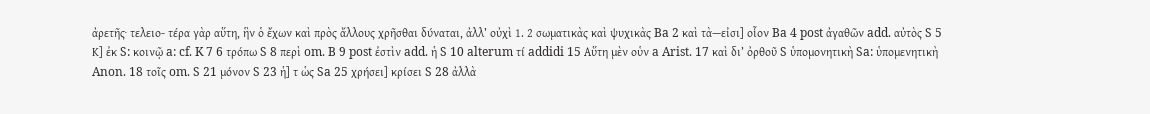ἀρετῆς· τελειο- τέρα γὰρ αὕτη, ἣν ὁ ἔχων καὶ πρὸς ἄλλους χρῆσθαι δύναται, ἀλλ’ οὐχὶ 1. 2 σωματικὰς καὶ ψυχικὰς Ba 2 καὶ τὰ—εἰσι] οἷον Ba 4 post ἀγαθῶν add. αὐτὸς S 5 Κ] ἐκ S: κοινῷ a: cf. K 7 6 τρόπω S 8 περὶ om. B 9 post ἐστὶν add. ἡ S 10 alterum τί addidi 15 Αὕτη μὲν οὑν a Arist. 17 καὶ δι’ ὀρθοῦ S ὑπομονητικὴ Sa: ὑπομενητικὴ Anon. 18 τοῖς om. S 21 μόνον S 23 ἡ] τ ὡς Sa 25 χρήσει] κρίσει S 28 ἀλλὰ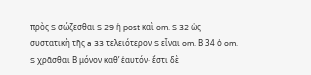πρὸς S σώζεσθαι S 29 ἡ post καὶ om. S 32 ὡς συστατικὴ τῆς a 33 τελειότερον S εἶναι om. Β 34 ὁ om. S χρᾶσθαι Β μόνον καθ’ ἑαυτόν· ἔστι δὲ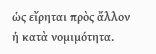ὡς εἴρηται πρὸς ἄλλον ἡ κατὰ νομιμότητα.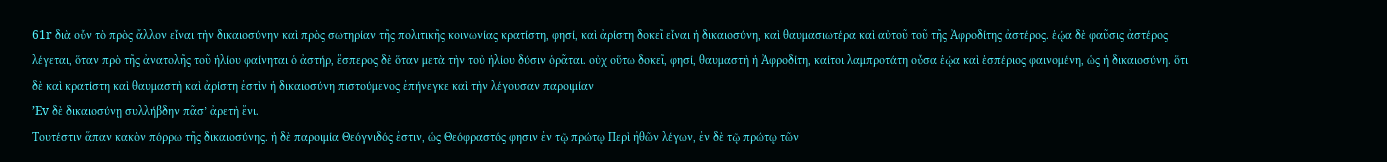61r διὰ οὗν τὸ πρὸς ἄλλον εἶναι τὴν δικαιοσύνην καὶ πρὸς σωτηρίαν τῆς πολιτικῆς κοινωνίας κρατίστη, φησί, καὶ ἀρίστη δοκεῖ εἶναι ἡ δικαιοσύνη, καὶ θαυμασιωτέρα καὶ αὐτοῦ τοῦ τῆς Ἀφροδίτης ἀστέρος. ἑῴα δὲ φαῦσις ἀστέρος λέγεται, ὅταν πρὸ τῆς ἀνατολῆς τοῦ ἡλίου φαίνηται ὁ ἀστήρ, ἕσπερος δὲ ὅταν μετὰ τὴν τοὐ ἡλίου δύσιν ὁρᾶται. οὐχ οὕτω δοκεῖ, φησί, θαυμαστὴ ἡ Ἀφροδίτη, καίτοι λαμπροτάτη οὖσα ἑῴα καὶ ἑσπέριος φαινομένη, ὡς ἡ δικαιοσύνη. ὅτι δὲ καὶ κρατίστη καὶ θαυμαστὴ καὶ ἀρίστη ἐστὶν ἡ δικαιοσύνη πιστούμενος ἐπήνεγκε καὶ τὴν λέγουσαν παροιμίαν
’Ev δὲ δικαιοσύνῃ συλλήβδην πᾶσ’ ἀρετὴ ἔνι.
Τουτέστιν ἅπαν κακὸν πόρρω τῆς δικαιοσύνης. ἡ δὲ παροιμία Θεόγνιδός ἐστιν, ὡς Θεόφραστός φησιν ἐν τῷ πρώτῳ Περὶ ἠθῶν λέγων, ἐν δὲ τῷ πρώτῳ τῶν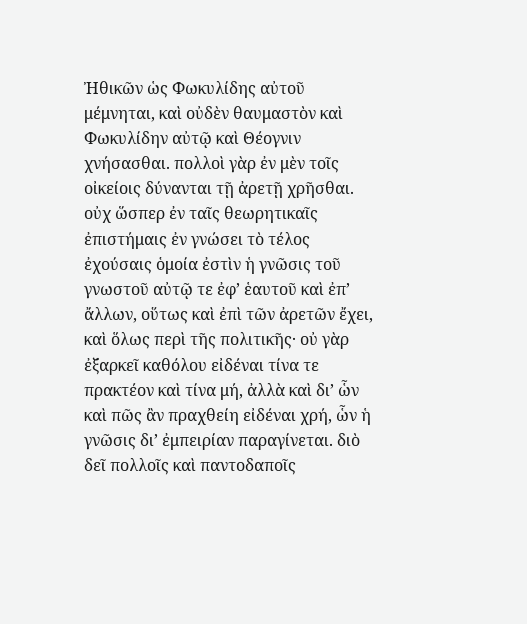Ἠθικῶν ὡς Φωκυλίδης αὐτοῦ μέμνηται, καὶ οὐδὲν θαυμαστὸν καὶ Φωκυλίδην αὐτῷ καὶ Θέογνιν χνήσασθαι. πολλοὶ γὰρ ἐν μὲν τοῖς οἰκείοις δύνανται τῇ ἀρετῇ χρῆσθαι. οὐχ ὥσπερ ἐν ταῖς θεωρητικαῖς ἐπιστήμαις ἐν γνώσει τὸ τέλος ἐχούσαις ὁμοία ἐστὶν ἡ γνῶσις τοῦ γνωστοῦ αὐτῷ τε ἐφ’ ἑαυτοῦ καὶ ἐπ’ ἄλλων, οὕτως καὶ ἐπὶ τῶν ἀρετῶν ἔχει, καὶ ὅλως περὶ τῆς πολιτικῆς· οὐ γὰρ ἐξαρκεῖ καθόλου εἰδέναι τίνα τε πρακτέον καὶ τίνα μή, ἀλλὰ καὶ δι’ ὧν καὶ πῶς ἂν πραχθείη εἰδέναι χρή, ὧν ἡ γνῶσις δι’ ἐμπειρίαν παραγίνεται. διὸ δεῖ πολλοῖς καὶ παντοδαποῖς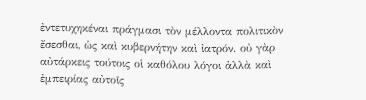ἐντετυχηκέναι πράγμασι τὸν μέλλοντα πολιτικὸν ἔσεσθαι, ὡς καὶ κυβερνήτην καὶ ἰατρόν. οὐ γὰρ αὐτάρκεις τούτοις οἱ καθόλου λόγοι ἀλλὰ καὶ ἐμπειρίας αὐτοῖς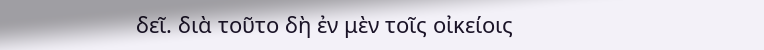δεῖ. διὰ τοῦτο δὴ ἐν μὲν τοῖς οἰκείοις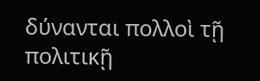δύνανται πολλοὶ τῇ πολιτικῇ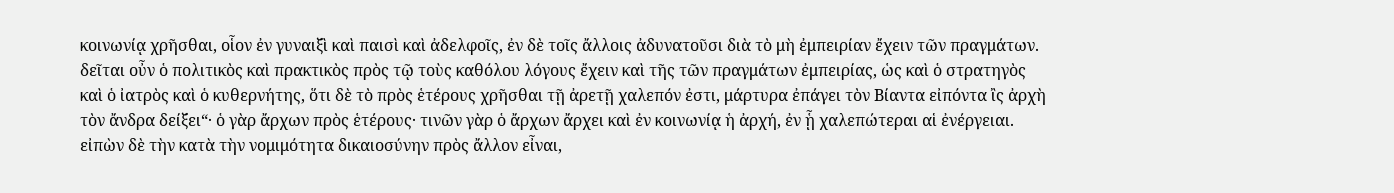κοινωνίᾳ χρῆσθαι, οἷον ἐν γυναιξὶ καὶ παισὶ καὶ ἀδελφοῖς, ἐν δὲ τοῖς ἄλλοις ἀδυνατοῦσι διὰ τὸ μὴ ἐμπειρίαν ἔχειν τῶν πραγμάτων. δεῖται οὖν ὁ πολιτικὸς καὶ πρακτικὸς πρὸς τῷ τοὺς καθόλου λόγους ἔχειν καὶ τῆς τῶν πραγμάτων ἐμπειρίας, ὡς καὶ ὁ στρατηγὸς καὶ ὁ ἰατρὸς καὶ ὁ κυθερνήτης, ὅτι δὲ τὸ πρὸς ἑτέρους χρῆσθαι τῇ ἀρετῇ χαλεπόν ἐστι, μάρτυρα ἐπάγει τὸν Βίαντα εἰπόντα ἲς ἀρχὴ τὸν ἄνδρα δείξει“· ὁ γὰρ ἄρχων πρὸς ἑτέρους· τινῶν γὰρ ὁ ἄρχων ἄρχει καὶ ἐν κοινωνίᾳ ἡ ἀρχή, ἐν ᾗ χαλεπώτεραι αἱ ἐνέργειαι. εἰπὼν δὲ τὴν κατὰ τὴν νομιμότητα δικαιοσύνην πρὸς ἄλλον εἶναι,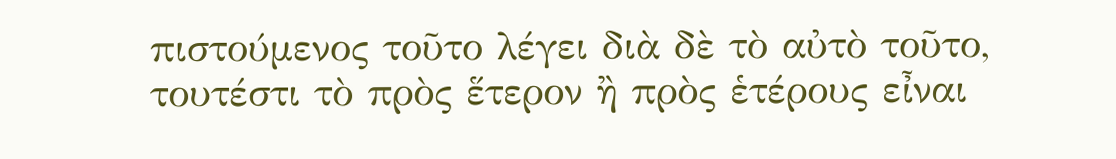πιστούμενος τοῦτο λέγει διὰ δὲ τὸ αὐτὸ τοῦτο, τουτέστι τὸ πρὸς ἕτερον ἢ πρὸς ἑτέρους εἶναι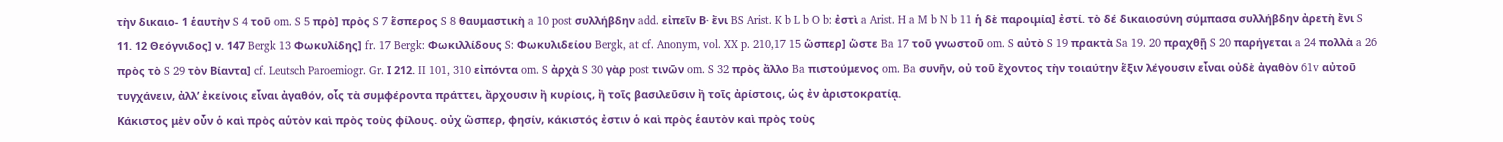τὴν δικαιο- 1 ἑαυτὴν S 4 τοῦ om. S 5 πρὸ] πρὸς S 7 ἕσπερος S 8 θαυμαστικὴ a 10 post συλλήβδην add. εἰπεῖν Β· ἔνι BS Arist. K b L b O b: ἐστὶ a Arist. H a M b N b 11 ἡ δὲ παροιμία] ἐστί. τὸ δέ δικαιοσύνη σύμπασα συλλήβδην ἀρετὴ ἔνι S 11. 12 Θεόγνιδος] ν. 147 Bergk 13 Φωκυλίδης] fr. 17 Bergk: Φωκιλλίδους S: Φωκυλιδείου Bergk, at cf. Anonym, vol. XX p. 210,17 15 ὥσπερ] ὥστε Ba 17 τοῦ γνωστοῦ om. S αὐτὸ S 19 πρακτὰ Sa 19. 20 πραχθῇ S 20 παρήγεται a 24 πολλὰ a 26 πρὸς τὸ S 29 τὸν Βίαντα] cf. Leutsch Paroemiogr. Gr. Ι 212. II 101, 310 εἰπόντα om. S ἀρχὰ S 30 γὰρ post τινῶν om. S 32 πρὸς ἄλλο Ba πιστούμενος om. Ba συνῆν, οὐ τοῦ ἔχοντος τὴν τοιαύτην ἕξιν λέγουσιν εἶναι οὐδὲ ἀγαθὸν 61v αὐτοῦ τυγχάνειν, ἀλλ’ ἐκείνοις εἶναι ἀγαθόν, οἷς τὰ συμφέροντα πράττει, ἄρχουσιν ἢ κυρίοις, ἢ τοῖς βασιλεῦσιν ἢ τοῖς ἀρίστοις, ὡς ἐν ἀριστοκρατίᾳ.
Κάκιστος μὲν οὖν ὁ καὶ πρὸς αὑτὸν καὶ πρὸς τοὺς φίλους. οὐχ ὥσπερ, φησίν, κάκιστός ἐστιν ὁ καὶ πρὸς ἑαυτὸν καὶ πρὸς τοὺς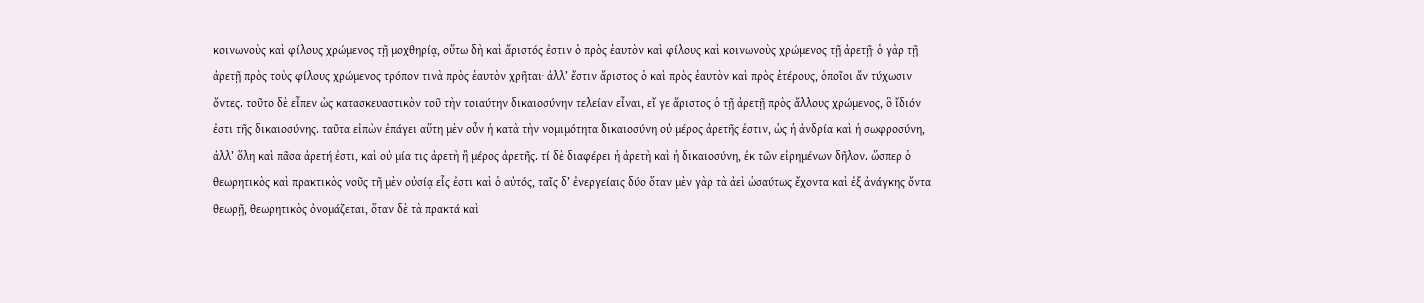κοινωνοὺς καὶ φίλους χρώμενος τῇ μοχθηρίᾳ, οὕτω δὴ καὶ ἄριστός ἐστιν ὁ πρὸς ἑαυτὸν καὶ φίλους καὶ κοινωνοὺς χρώμενος τῇ ἀρετῇ· ὁ γὰρ τῇ ἀρετῇ πρὸς τοὺς φίλους χρώμενος τρόπον τινὰ πρὸς ἑαυτὸν χρῆται· ἀλλ’ ἔστιν ἄριστος ὁ καὶ πρὸς ἑαυτὸν καὶ πρὸς ἑτέρους, ὁποῖοι ἄν τύχωσιν ὄντες. τοῦτο δὲ εἶπεν ὡς κατασκευαστικὸν τοῦ τὴν τοιαύτην δικαιοσύνην τελείαν εἶναι, εἴ γε ἄριστος ὁ τῇ ἀρετῇ πρὸς ἄλλους χρώμενος, ὃ ἴδιόν ἐστι τῆς δικαιοσύνης. ταῦτα εἰπὼν ἐπάγει αὕτη μὲν οὖν ἡ κατὰ τὴν νομιμότητα δικαιοσύνη οὐ μέρος ἀρετῆς ἐστιν, ὡς ἡ ἀνδρία καὶ ἡ σωφροσύνη, ἀλλ’ ὅλη καὶ πᾶσα ἀρετή ἐστι, καὶ οὐ μία τις ἀρετὴ ἢ μέρος ἀρετῆς. τί δὲ διαφέρει ἡ ἀρετὴ καὶ ἡ δικαιοσύνη, ἐκ τῶν εἰρημένων δῆλον. ὥσπερ ὁ θεωρητικὸς καὶ πρακτικὸς νοῦς τῆ μὲν οὐσίᾳ εἷς ἐστι καὶ ὁ αὐτός, ταῖς δ’ ἐνεργείαις δύο ὅταν μὲν γὰρ τὰ ἀεὶ ὡσαύτως ἔχοντα καὶ ἐξ ἀνάγκης ὄντα θεωρῇ, θεωρητικὸς ὀνομάζεται, ὅταν δὲ τὰ πρακτά καὶ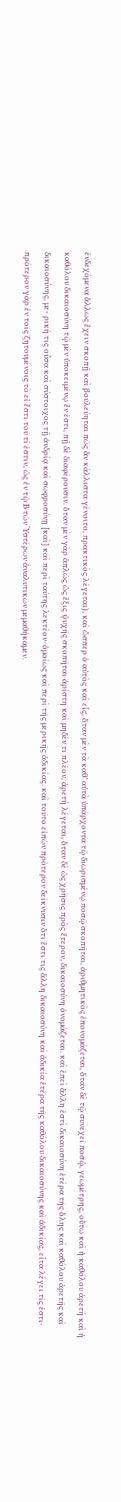ἐνδεχόμενα ἄλλως ἔχειν σκοπῇ καὶ βουλεύηται πῶς ἄν κάλλιστα γένοιτο, πρακτικὸς λέγεται), καὶ ὥσπερ ὁ αὐτὸς καὶ εἷς, ὅταν μὲν τὰ καθ’ αὑτὰ ὑπάρχοντα τῷ διωρισμένῳ ποσῷ σκοπῆται, ἀριθμητικὸς ἐπονομάζεται, ὅταν δὲ τῷ συνεχεῖ ποσῷ, γεωμέτρης, οὕτω καὶ ἡ καθόλου ἀρετὴ καὶ ἡ καθόλου δικαιοσύνη τῷ μὲν ὑποκειμένῳ ἕν ἐστι, πῇ δὲ διαφέρουσιν. ὅταν μὲν γὰρ ἁπλῶς ὡς ἕξις ψυχῆς σκοπῆται ἀρίστη καὶ μηδέν τι πλέον, ἀρετὴ λέγεται, ὅταν δὲ ὡς χρῆσις πρὸς ἕτερον, δικαιοσύνη ὀνομάζεται. καὶ ἐπεὶ ἄλλη ἐστὶ δικαιοσύνη ἑτέρα τῆς ὅλης καὶ καθόλου ἀρετῆς καὶ δικαιοσύνης, με- ρική τις οὖσα καὶ σύστοιχος τῇ ἀνδρίᾳ καὶ σωφροσύνῃ [καὶ] καὶ περὶ ταύτης λεκτέον· ὁμοίως καὶ περὶ τῆς μερικῆς ἀδικίας. καὶ τοῦτο εἰπὼν πρότερον δείκνυσιν ὅτι ἔστι τις ἄλλη δικαιοσύνη καὶ ἀδικία ἑτέρα τῆς καθόλου δικαιοσύνης καὶ ἀδικίας, εἶτα λέγει τίς ἐστι· πρότερον γὰρ ἐν τοῖς ζητουμένοις τὸ εἰ ἔστι τοῦ τί ἐστιν, ὡς ἐν τῷ Β τῶν Ὑστέρων ἀναλυτικῶν μεμαθήκαμεν.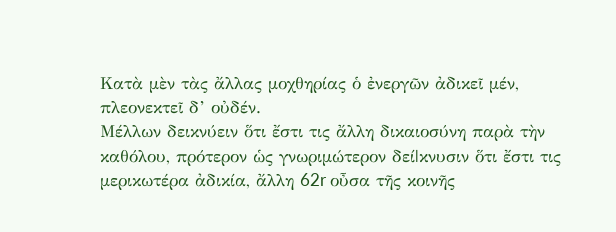Κατὰ μὲν τὰς ἄλλας μοχθηρίας ὁ ἐνεργῶν ἀδικεῖ μέν, πλεονεκτεῖ δ’ οὐδέν.
Μέλλων δεικνύειν ὅτι ἔστι τις ἄλλη δικαιοσύνη παρὰ τὴν καθόλου, πρότερον ὡς γνωριμώτερον δεί|κνυσιν ὅτι ἔστι τις μερικωτέρα ἀδικία, ἄλλη 62r οὖσα τῆς κοινῆς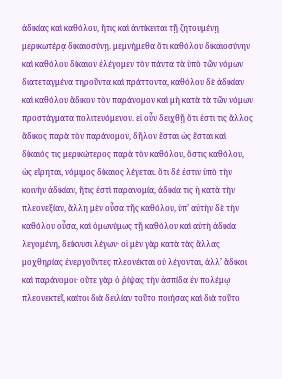ἀδικίας καὶ καθόλου, ἥτις καὶ ἀντίκειται τῇ ζητουμένῃ μερικωτέρᾳ δικαιοσύνῃ. μεμνήμεθα ὅτι καθόλου δικαιοσύνην καὶ καθόλου δίκαιον ἐλέγομεν τὸν πάντα τὰ ὑπὸ τῶν νόμων διατεταγμένα τηροῦντα καὶ πράττοντα, καθόλου δὲ ἀδικίαν καὶ καθόλου ἄδικον τὸν παράνομον καὶ μὴ κατὰ τὰ τῶν νόμων προστάγματα πολιτευόμενον. εἰ οὖν δειχθῇ ὅτι ἐστι τις ἄλλος ἄδικος παρὰ τὸν παράνομον, δῆλον ἔσται ὡς ἔσται καὶ δίκαιός τις μερικώτερος παρὰ τὸν καθόλου, ὅστις καθόλου, ὡς εἴρηται, νόμιμος δίκαιος λέγεται. ὅτι δέ ἐστιν ὑπὸ τὴν κοινὴν ἀδικίαν, ἥτις ἐστὶ παρανομία, ἀδικία τις ἡ κατὰ τὴν πλεονεξίαν, ἄλλη μὲν οὖσα τῆς καθόλου, ὑπ’ αὐτὴν δὲ τὴν καθόλου οὖσα, καὶ ὁμωνύμως τῇ καθόλου καὶ αὐτὴ ἀδικία λεγομένη, δείκνυσι λέγων· οἱ μὲν γὰρ κατὰ τὰς ἄλλας μοχθηρίας ἐνεργοῦντες πλεονέκται οὐ λέγονται, ἀλλ’ ἄδικοι καὶ παράνομοι· οὔτε γὰρ ὁ ῥίψας τὴν ἀσπίδα ἐν πολέμῳ πλεονεκτεῖ, καίτοι διὰ δειλίαν τοῦτο ποιήσας καὶ διὰ τοῦτο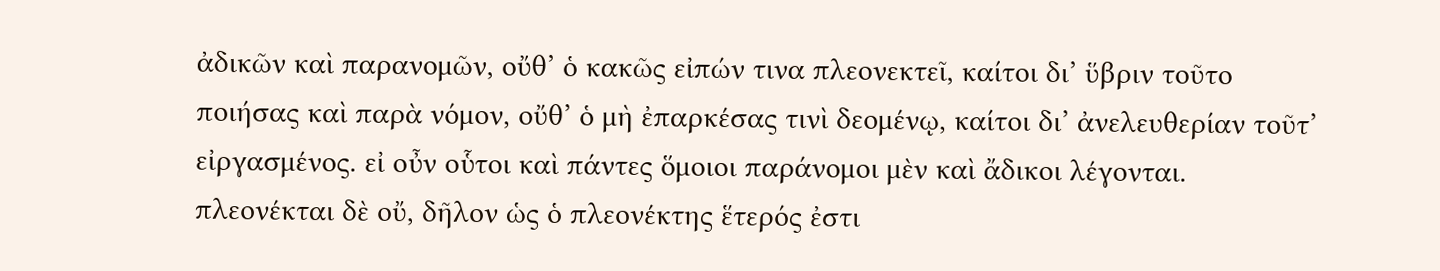ἀδικῶν καὶ παρανομῶν, οὔθ’ ὁ κακῶς εἰπών τινα πλεονεκτεῖ, καίτοι δι’ ὕβριν τοῦτο ποιήσας καὶ παρὰ νόμον, οὔθ’ ὁ μὴ ἐπαρκέσας τινὶ δεομένῳ, καίτοι δι’ ἀνελευθερίαν τοῦτ’ εἰργασμένος. εἰ οὖν οὗτοι καὶ πάντες ὅμοιοι παράνομοι μὲν καὶ ἄδικοι λέγονται. πλεονέκται δὲ οὔ, δῆλον ὡς ὁ πλεονέκτης ἕτερός ἐστι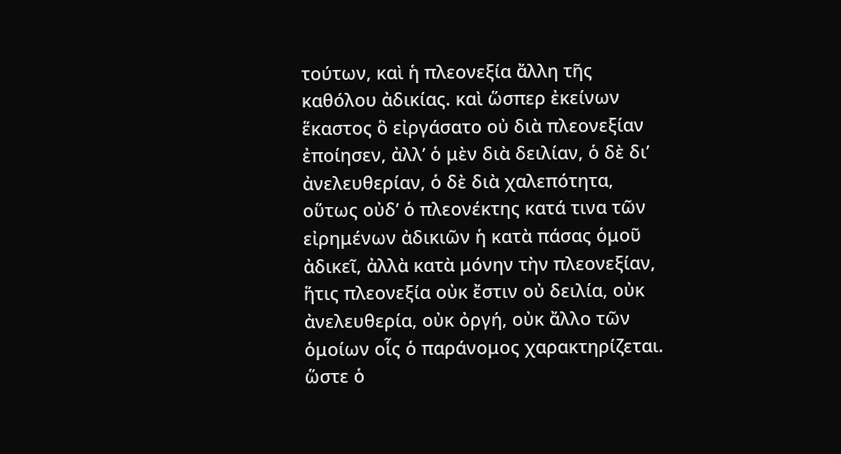τούτων, καὶ ἡ πλεονεξία ἄλλη τῆς καθόλου ἀδικίας. καὶ ὥσπερ ἐκείνων ἕκαστος ὃ εἰργάσατο οὐ διὰ πλεονεξίαν ἐποίησεν, ἀλλ’ ὁ μὲν διὰ δειλίαν, ὁ δὲ δι’ ἀνελευθερίαν, ὁ δὲ διὰ χαλεπότητα, οὕτως οὐδ’ ὁ πλεονέκτης κατά τινα τῶν εἰρημένων ἀδικιῶν ἡ κατὰ πάσας ὁμοῦ ἀδικεῖ, ἀλλὰ κατὰ μόνην τὴν πλεονεξίαν, ἥτις πλεονεξία οὐκ ἔστιν οὐ δειλία, οὐκ ἀνελευθερία, οὐκ ὀργή, οὐκ ἄλλο τῶν ὁμοίων οἷς ὁ παράνομος χαρακτηρίζεται. ὥστε ὁ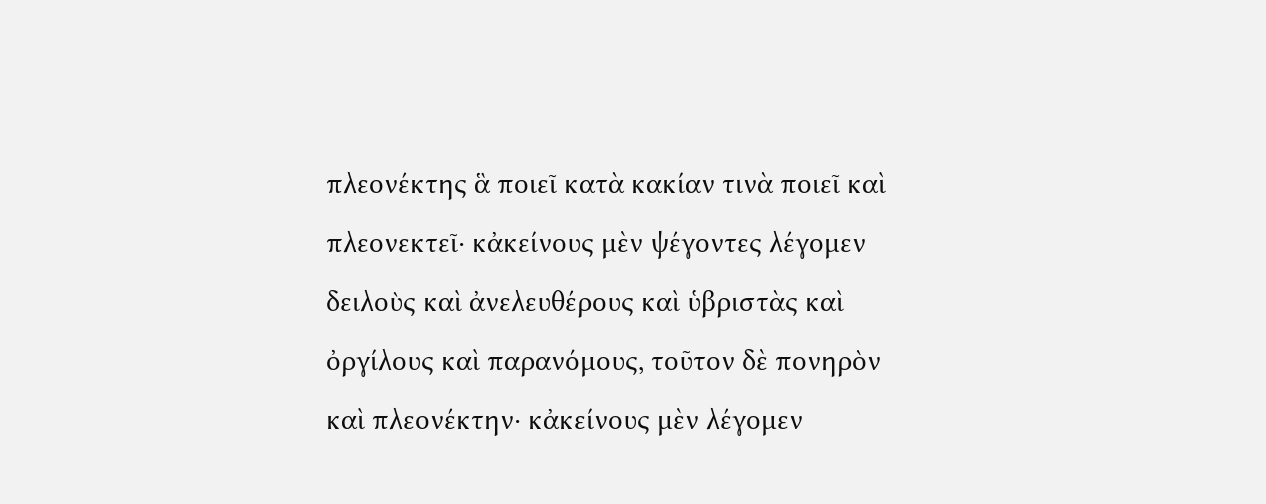πλεονέκτης ἃ ποιεῖ κατὰ κακίαν τινὰ ποιεῖ καὶ πλεονεκτεῖ· κἀκείνους μὲν ψέγοντες λέγομεν δειλοὺς καὶ ἀνελευθέρους καὶ ὑβριστὰς καὶ ὀργίλους καὶ παρανόμους, τοῦτον δὲ πονηρὸν καὶ πλεονέκτην· κἀκείνους μὲν λέγομεν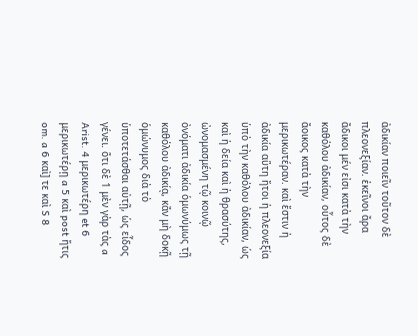ἀδικίαν ποιεῖν τοῦτον δὲ πλεονεξίαν. ἐκεῖνοι ἄρα ἄδικοι μέν εἰσι κατὰ τὴν καθόλου ἀδικίαν, οὗτος δὲ ἄοικος κατὰ τὴν μερικωτέραν. καὶ ἔστιν ἡ ἀδικία αὕτη ἤτοι ἡ πλεονεξία ὑπὸ τὴν καθόλου ἀδικίαν, ὡς καὶ ἡ δεία καὶ ἡ θρασύτης, ὠνομασμένη τῷ κοινῷ ὀνόματι ἀδικία ὁμωνύμως τῇ καθόλου ἀδικίᾳ, κἄν μὴ δοκῇ ὁμώνυμος διὰ τὸ ὑποτετάσθαι αὐτῇ, ὡς εἶδος γένει. ὅτι δὲ 1 μὲν γὰρ τὰς a Arist. 4 μερικωτέρη et 6 μερικωτέρῃ a 5 καὶ post ἥτις om. a 6 καὶ] τε καὶ S 8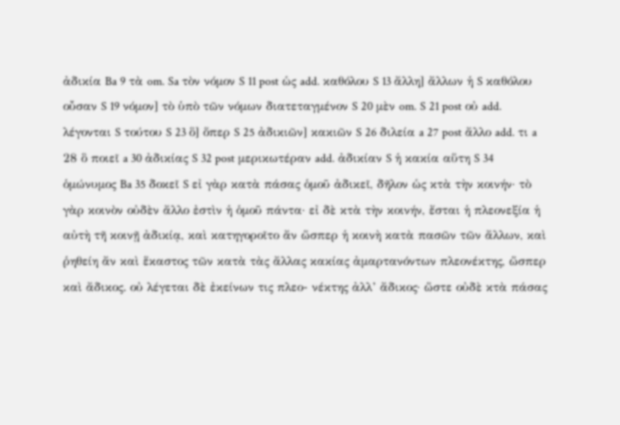ἀδικία Ba 9 τὰ om. Sa τὸν νόμον S 11 post ὡς add. καθόλου S 13 ἄλλη] ἄλλων ἡ S καθόλου οὖσαν S 19 νόμον] τὸ ὑπὸ τῶν νόμων διατεταγμένον S 20 μὲν om. S 21 post οὐ add. λέγονται S τούτου S 23 ὃ] ὅπερ S 25 ἀδικιῶν] κακιῶν S 26 διλεία a 27 post ἄλλο add. τι a 28 ὃ ποιεῖ a 30 ἀδικίας S 32 post μερικωτέραν add. ἀδικίαν S ἡ κακία αὕτη S 34 ὁμώνυμος Ba 35 δοκεῖ S εἰ γὰρ κατὰ πάσας ὁμοῦ ἀδικεῖ, δῆλον ὡς κτὰ τὴν κοινήν· τὸ γὰρ κοινὸν οὐδὲν ἄλλο ἐστὶν ἡ ὁμοῦ πάντα· εἰ δὲ κτὰ τὴν κοινήν, ἔσται ἡ πλεονεξία ἡ αὐτὴ τῆ κοινῇ ἀδικίᾳ, καὶ κατηγοροῖτο ἄν ὥσπερ ἡ κοινὴ κατὰ πασῶν τῶν ἄλλων, καὶ ῥηθείη ἄν καὶ ἕκαστος τῶν κατὰ τὰς ἄλλας κακίας ἀμαρτανόντων πλεονέκτης, ὥσπερ καὶ ἄδικος. οὐ λέγεται δὲ ἐκείνων τις πλεο- νέκτης ἀλλ’ ἄδικος· ὥστε οὐδὲ κτὰ πάσας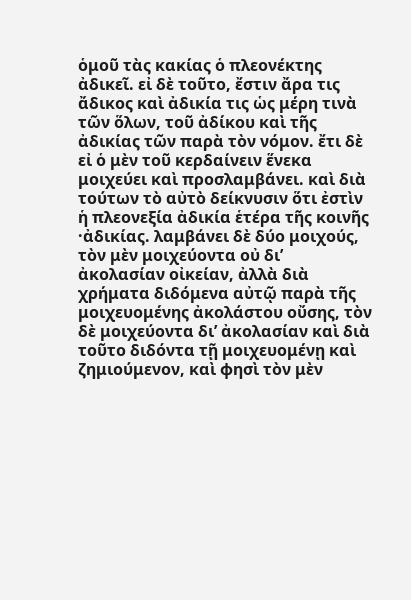ὁμοῦ τὰς κακίας ὁ πλεονέκτης ἀδικεῖ. εἰ δὲ τοῦτο, ἔστιν ἄρα τις ἄδικος καὶ ἀδικία τις ὡς μέρη τινὰ τῶν ὅλων, τοῦ ἀδίκου καὶ τῆς ἀδικίας τῶν παρὰ τὸν νόμον. ἔτι δὲ εἰ ὁ μὲν τοῦ κερδαίνειν ἕνεκα μοιχεύει καὶ προσλαμβάνει. καὶ διὰ τούτων τὸ αὐτὸ δείκνυσιν ὅτι ἐστὶν ἡ πλεονεξία ἀδικία ἑτέρα τῆς κοινῆς ·ἀδικίας. λαμβάνει δὲ δύο μοιχούς, τὸν μὲν μοιχεύοντα οὐ δι’ ἀκολασίαν οἰκείαν, ἀλλὰ διὰ χρήματα διδόμενα αὐτῷ παρὰ τῆς μοιχευομένης ἀκολάστου οὔσης, τὸν δὲ μοιχεύοντα δι’ ἀκολασίαν καὶ διὰ τοῦτο διδόντα τῇ μοιχευομένῃ καὶ ζημιούμενον, καὶ φησὶ τὸν μὲν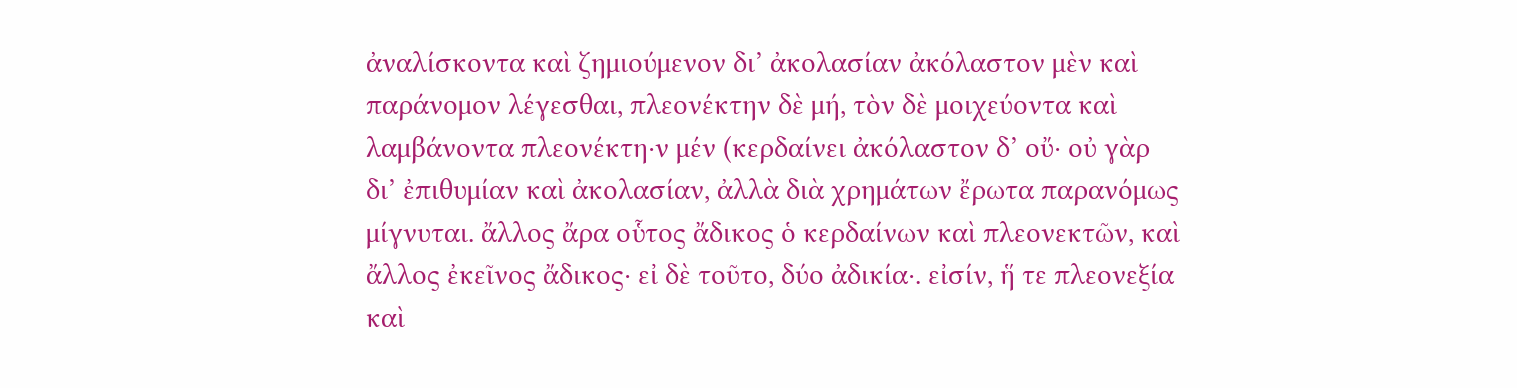ἀναλίσκοντα καὶ ζημιούμενον δι’ ἀκολασίαν ἀκόλαστον μὲν καὶ παράνομον λέγεσθαι, πλεονέκτην δὲ μή, τὸν δὲ μοιχεύοντα καὶ λαμβάνοντα πλεονέκτη·ν μέν (κερδαίνει ἀκόλαστον δ’ οὔ· οὐ γὰρ δι’ ἐπιθυμίαν καὶ ἀκολασίαν, ἀλλὰ διὰ χρημάτων ἔρωτα παρανόμως μίγνυται. ἄλλος ἄρα οὗτος ἄδικος ὁ κερδαίνων καὶ πλεονεκτῶν, καὶ ἄλλος ἐκεῖνος ἄδικος· εἰ δὲ τοῦτο, δύο ἀδικία·. εἰσίν, ἥ τε πλεονεξία καὶ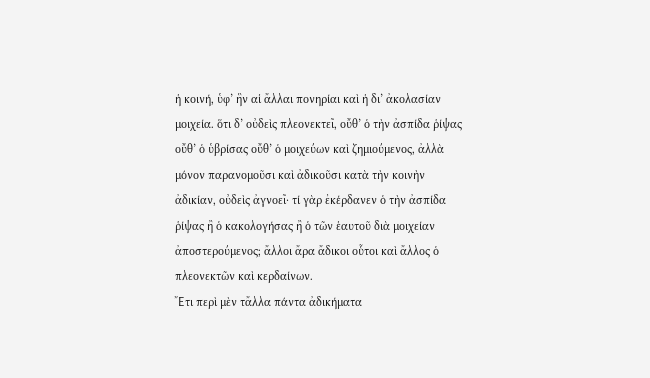ἡ κοινή, ὑφ’ ἣν αἱ ἄλλαι πονηρίαι καὶ ἡ δι’ ἀκολασίαν μοιχεία. ὅτι δ’ οὐδεὶς πλεονεκτεῖ, οὔθ’ ὁ τὴν ἀσπίδα ῥίψας οὔθ’ ὁ ὑβρίσας οὔθ’ ὁ μοιχεύων καὶ ζημιούμενος, ἀλλὰ μόνον παρανομοῦσι καὶ ἀδικοῦσι κατὰ τὴν κοινὴν ἀδικίαν, οὐδεὶς ἀγνοεῖ· τί γὰρ ἐκέρδανεν ὁ τὴν ἀσπίδα ῥίψας ἢ ὁ κακολογήσας ἢ ὁ τῶν ἑαυτοῦ διὰ μοιχείαν ἀποστερούμενος; ἄλλοι ἄρα ἄδικοι οὗτοι καὶ ἄλλος ὁ πλεονεκτῶν καὶ κερδαίνων.
Ἔτι περὶ μὲν τἄλλα πάντα ἀδικήματα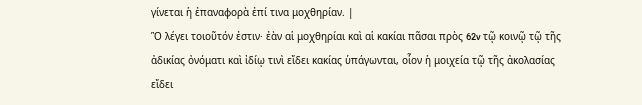γίνεται ἡ ἐπαναφορὰ ἐπί τινα μοχθηρίαν. |
Ὃ λέγει τοιοῦτόν ἐστιν· ἐὰν αἱ μοχθηρίαι καὶ αἱ κακίαι πᾶσαι πρὸς 62v τῷ κοινῷ τῷ τῆς ἀδικίας ὀνόματι καὶ ἰδίῳ τινὶ εἴδει κακίας ὑπάγωνται, οἷον ἡ μοιχεία τῷ τῆς ἀκολασίας εἴδει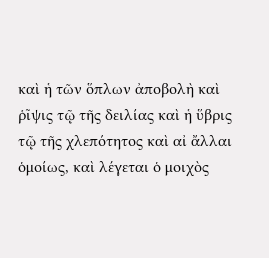καὶ ἡ τῶν ὅπλων ἀποβολὴ καὶ ῥῖψις τῷ τῆς δειλίας καὶ ἡ ὕβρις τῷ τῆς χλεπότητος καὶ αἰ ἄλλαι ὁμοίως, καὶ λέγεται ὁ μοιχὸς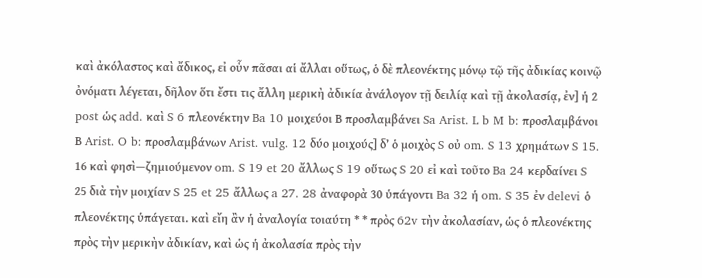καὶ ἀκόλαστος καὶ ἄδικος, εἰ οὗν πᾶσαι αἱ ἄλλαι οὕτως, ὁ δὲ πλεονέκτης μόνῳ τῷ τῆς ἀδικίας κοινῷ ὀνόματι λέγεται, δῆλον ὅτι ἔστι τις ἄλλη μερικὴ ἀδικία ἀνάλογον τῇ δειλίᾳ καὶ τῇ ἀκολασίᾳ, ἐν] ἡ 2 post ὡς add. καὶ S 6 πλεονέκτην Ba 10 μοιχεύοι Β προσλαμβάνει Sa Arist. L b M b: προσλαμβάνοι Β Arist. O b: προσλαμβάνων Arist. vulg. 12 δύο μοιχούς] δ’ ὁ μοιχὸς S οὐ om. S 13 χρημάτων S 15. 16 καὶ φησὶ—ζημιούμενον om. S 19 et 20 ἄλλως S 19 οὕτως S 20 εἰ καὶ τοῦτο Ba 24 κερδαίνει S 25 διὰ τὴν μοιχίαν S 25 et 25 ἄλλως a 27. 28 ἀναφορὰ 30 ὑπάγοντι Ba 32 ἡ om. S 35 ἐν delevi ὁ πλεονέκτης ὑπάγεται. καὶ εἴη ἂν ἡ ἀναλογία τοιαύτη * * πρὸς 62v τὴν ἀκολασίαν, ὡς ὁ πλεονέκτης πρὸς τὴν μερικὴν ἀδικίαν, καὶ ὡς ἡ ἀκολασία πρὸς τὴν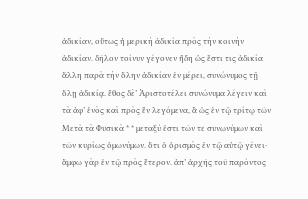ἀδικίαν, οὕτως ἡ μερικὴ ἀδικία πρὸς τὴν κοινὴν ἀδικίαν. δῆλον τοίνυν γέγονεν ἤδη ὡς ἔστι τις ἀδικία ἄλλη παρὰ τὴν ὅλην ἀδικίαν ἐν μέρει, συνώνυμος τῇ ὅλῃ ἀδικίᾳ. ἔθος δὲ’ Ἀριστοτέλει συνώνυμα λέγειν καὶ τὰ ἀφ’ ἑνὸς καὶ πρὸς ἓν λεγόμενα, ἃ ὡς ἐν τῷ τρίτῳ τῶν Μετὰ τὰ Φυσικὰ * * μεταξύ ἐστι τῶν τε συνωνύμων καὶ τῶν κυρίως ὁμωνύμων. ὅτι ὁ ὁρισμὸς ἐν τῷ αὐτῷ γένει· ἄμφω γὰρ ἐν τῷ πρὸς ἕτερον. ἀπ’ ἀρχῆς τοῦ παρόντος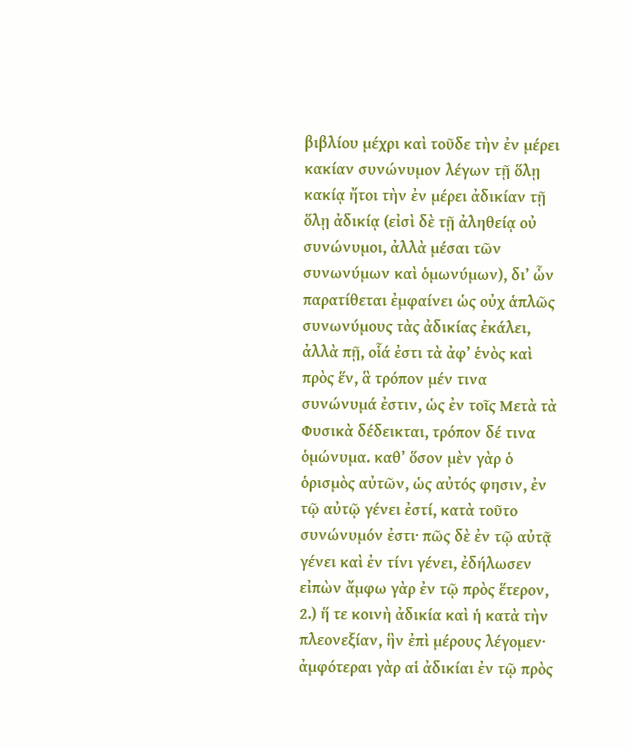βιβλίου μέχρι καὶ τοῦδε τὴν ἐν μέρει κακίαν συνώνυμον λέγων τῇ ὅλῃ κακίᾳ ἤτοι τὴν ἐν μέρει ἀδικίαν τῇ ὅλῃ ἀδικίᾳ (εἰσὶ δὲ τῇ ἀληθείᾳ οὐ συνώνυμοι, ἀλλὰ μέσαι τῶν συνωνύμων καὶ ὁμωνύμων), δι’ ὧν παρατίθεται ἐμφαίνει ὡς οὐχ ἁπλῶς συνωνύμους τὰς ἀδικίας ἐκάλει, ἀλλὰ πῇ, οἷά ἐστι τὰ ἀφ’ ἑνὸς καὶ πρὸς ἕν, ἃ τρόπον μέν τινα συνώνυμά ἐστιν, ὡς ἐν τοῖς Μετὰ τὰ Φυσικὰ δέδεικται, τρόπον δέ τινα ὁμώνυμα. καθ’ ὅσον μὲν γὰρ ὁ ὁρισμὸς αὐτῶν, ὡς αὐτός φησιν, ἐν τῷ αὐτῷ γένει ἐστί, κατὰ τοῦτο συνώνυμόν ἐστι· πῶς δὲ ἐν τῷ αὐτᾷ γένει καὶ ἐν τίνι γένει, ἐδήλωσεν εἰπὼν ἄμφω γὰρ ἐν τῷ πρὸς ἕτερον, 2.) ἥ τε κοινὴ ἀδικία καὶ ἡ κατὰ τὴν πλεονεξίαν, ἣν ἐπὶ μέρους λέγομεν· ἀμφότεραι γὰρ αἱ ἀδικίαι ἐν τῷ πρὸς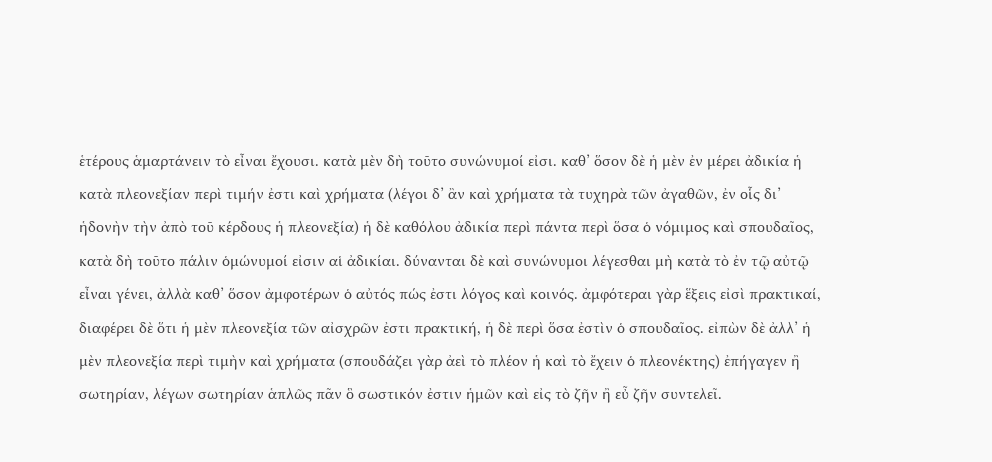ἑτέρους ἁμαρτάνειν τὸ εἶναι ἔχουσι. κατὰ μὲν δὴ τοῦτο συνώνυμοί εἰσι. καθ’ ὅσον δὲ ἡ μὲν ἐν μέρει ἀδικία ἡ κατὰ πλεονεξίαν περὶ τιμήν ἐστι καὶ χρήματα (λέγοι δ’ ἂν καὶ χρήματα τὰ τυχηρὰ τῶν ἀγαθῶν, ἐν οἷς δι’ ἡδονὴν τὴν ἀπὸ τοῦ κέρδους ἡ πλεονεξία) ἡ δὲ καθόλου ἀδικία περὶ πάντα περὶ ὅσα ὁ νόμιμος καὶ σπουδαῖος, κατὰ δὴ τοῦτο πάλιν ὁμώνυμοί εἰσιν αἱ ἀδικίαι. δύνανται δὲ καὶ συνώνυμοι λέγεσθαι μὴ κατὰ τὸ ἐν τῷ αὐτῷ εἶναι γένει, ἀλλὰ καθ’ ὅσον ἀμφοτέρων ὁ αὐτός πώς ἐστι λόγος καὶ κοινός. ἀμφότεραι γὰρ ἕξεις εἰσὶ πρακτικαί, διαφέρει δὲ ὅτι ἡ μὲν πλεονεξία τῶν αἰσχρῶν ἐστι πρακτική, ἡ δὲ περὶ ὅσα ἐστὶν ὁ σπουδαῖος. εἰπὼν δὲ ἀλλ’ ἡ μὲν πλεονεξία περὶ τιμὴν καὶ χρήματα (σπουδάζει γὰρ ἀεὶ τὸ πλέον ἡ καὶ τὸ ἔχειν ὁ πλεονέκτης) ἐπήγαγεν ἢ σωτηρίαν, λέγων σωτηρίαν ἁπλῶς πᾶν ὃ σωστικόν ἐστιν ἡμῶν καὶ εἰς τὸ ζῆν ἢ εὖ ζῆν συντελεῖ.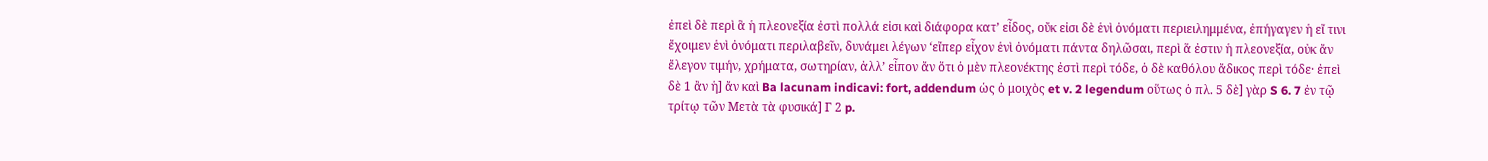ἐπεὶ δὲ περὶ ἃ ἡ πλεονεξία ἐστὶ πολλά εἰσι καὶ διάφορα κατ’ εἶδος, οὔκ εἰσι δὲ ἑνὶ ὀνόματι περιειλημμένα, ἐπήγαγεν ἡ εἴ τινι ἔχοιμεν ἑνὶ ὀνόματι περιλαβεῖν, δυνάμει λέγων ‘εἴπερ εἶχον ἑνὶ ὀνόματι πάντα δηλῶσαι, περὶ ἅ ἐστιν ἡ πλεονεξία, οὐκ ἄν ἔλεγον τιμήν, χρήματα, σωτηρίαν, ἀλλ’ εἶπον ἄν ὅτι ὁ μὲν πλεονέκτης ἐστὶ περὶ τόδε, ὁ δὲ καθόλου ἄδικος περὶ τόδε· ἐπεὶ δὲ 1 ἂν ἡ] ἄν καὶ Ba lacunam indicavi: fort, addendum ὡς ὁ μοιχὸς et v. 2 legendum οὕτως ὁ πλ. 5 δὲ] γὰρ S 6. 7 ἐν τῷ τρίτῳ τῶν Μετὰ τὰ φυσικά] Γ 2 p.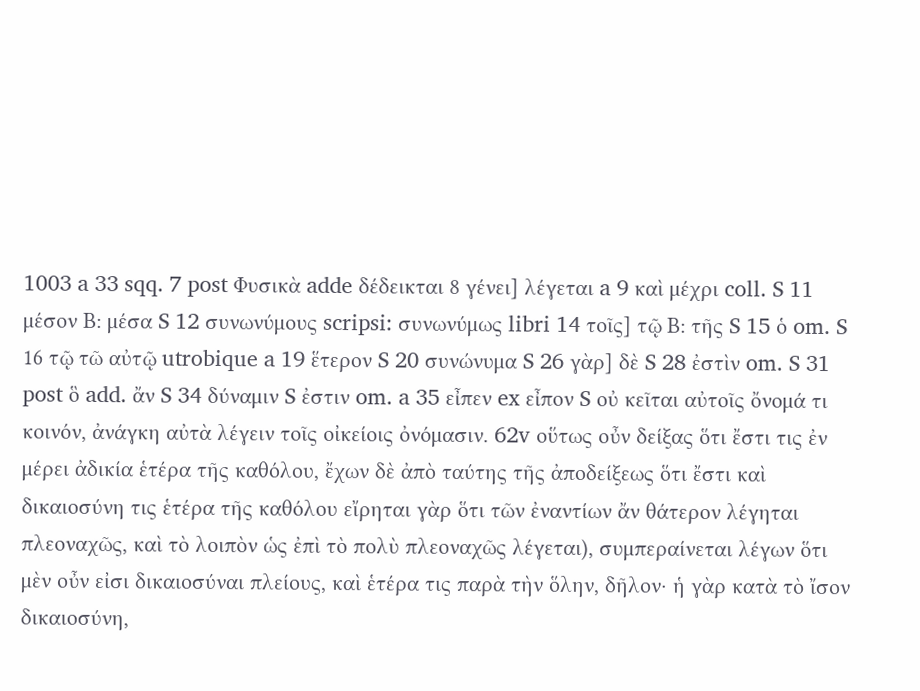1003 a 33 sqq. 7 post Φυσικὰ adde δέδεικται 8 γένει] λέγεται a 9 καὶ μέχρι coll. S 11 μέσον Β: μέσα S 12 συνωνύμους scripsi: συνωνύμως libri 14 τοῖς] τῷ Β: τῆς S 15 ὁ om. S 16 τῷ τῶ αὐτῷ utrobique a 19 ἕτερον S 20 συνώνυμα S 26 γὰρ] δὲ S 28 ἐστὶν om. S 31 post ὃ add. ἄν S 34 δύναμιν S ἐστιν om. a 35 εἶπεν ex εἶπον S οὐ κεῖται αὐτοῖς ὄνομά τι κοινόν, ἀνάγκη αὐτὰ λέγειν τοῖς οἰκείοις ὀνόμασιν. 62v οὕτως οὖν δείξας ὅτι ἔστι τις ἐν μέρει ἀδικία ἑτέρα τῆς καθόλου, ἔχων δὲ ἀπὸ ταύτης τῆς ἀποδείξεως ὅτι ἔστι καὶ δικαιοσύνη τις ἑτέρα τῆς καθόλου εἴρηται γὰρ ὅτι τῶν ἐναντίων ἄν θάτερον λέγηται πλεοναχῶς, καὶ τὸ λοιπὸν ὡς ἐπὶ τὸ πολὺ πλεοναχῶς λέγεται), συμπεραίνεται λέγων ὅτι μὲν οὖν εἰσι δικαιοσύναι πλείους, καὶ ἑτέρα τις παρὰ τὴν ὅλην, δῆλον· ἡ γὰρ κατὰ τὸ ἴσον δικαιοσύνη,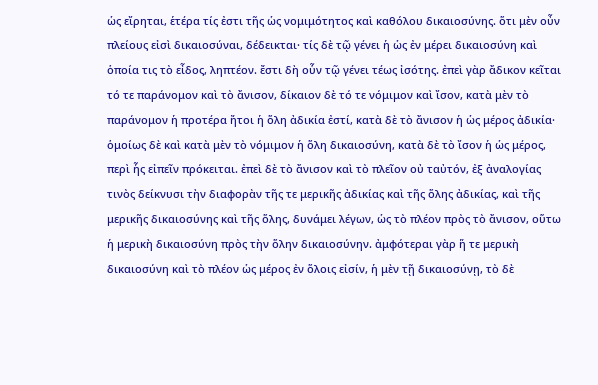ὡς εἴρηται, ἑτέρα τίς ἐστι τῆς ὡς νομιμότητος καὶ καθόλου δικαιοσύνης. ὅτι μὲν οὖν πλείους εἰσὶ δικαιοσύναι, δέδεικται· τίς δὲ τῷ γένει ἡ ὡς ἐν μέρει δικαιοσύνη καὶ ὁποία τις τὸ εἶδος, ληπτέον. ἔστι δὴ οὗν τῷ γένει τέως ἰσότης. ἐπεὶ γὰρ ἄδικον κεῖται τό τε παράνομον καὶ τὸ ἄνισον, δίκαιον δὲ τό τε νόμιμον καὶ ἴσον, κατὰ μὲν τὸ παράνομον ἡ προτέρα ἤτοι ἡ ὅλη ἀδικία ἐστί, κατὰ δὲ τὸ ἄνισον ἡ ὡς μέρος ἀδικία· ὁμοίως δὲ καὶ κατὰ μὲν τὸ νόμιμον ἡ ὅλη δικαιοσύνη, κατὰ δὲ τὸ ἴσον ἡ ὡς μέρος, περὶ ἧς εἰπεῖν πρόκειται. ἐπεὶ δὲ τὸ ἄνισον καὶ τὸ πλεῖον οὐ ταὐτόν, ἐξ ἀναλογίας τινὸς δείκνυσι τὴν διαφορὰν τῆς τε μερικῆς ἀδικίας καὶ τῆς ὅλης ἀδικίας, καὶ τῆς μερικῆς δικαιοσύνης καὶ τῆς ὅλης, δυνάμει λέγων, ὡς τὸ πλέον πρὸς τὸ ἄνισον, οὕτω ἡ μερικὴ δικαιοσύνη πρὸς τὴν ὅλην δικαιοσύνην. ἀμφότεραι γὰρ ἥ τε μερικὴ δικαιοσύνη καὶ τὸ πλέον ὡς μέρος ἐν ὅλοις εἰσίν, ἡ μὲν τῇ δικαιοσύνῃ, τὸ δὲ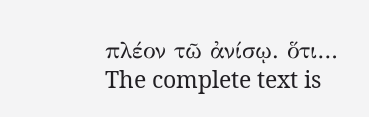πλέον τῶ ἀνίσῳ. ὅτι…
The complete text is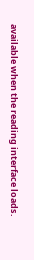available when the reading interface loads.